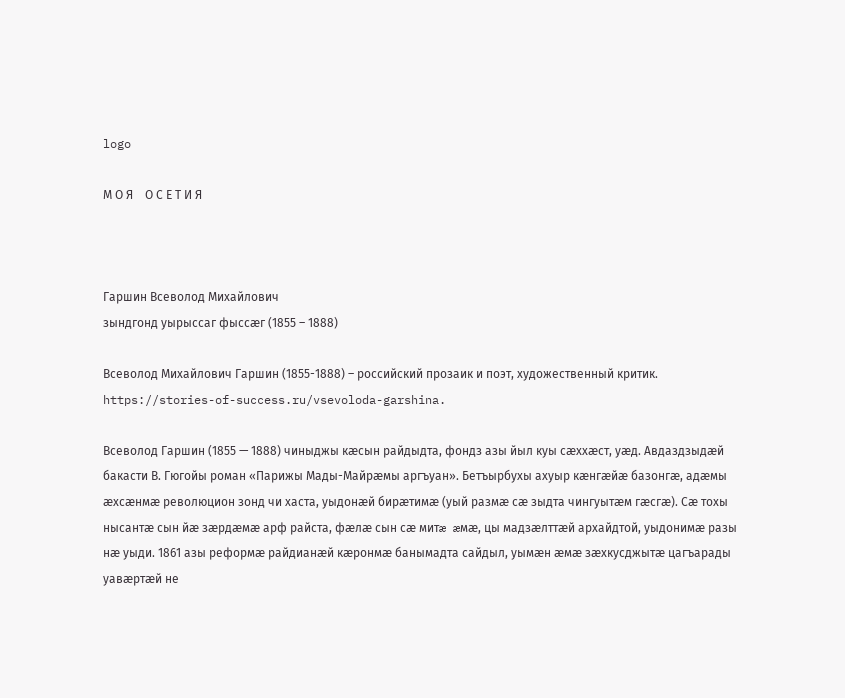logo

М О Я    О С Е Т И Я



Гаршин Всеволод Михайлович
зындгонд уырыссаг фыссæг (1855 – 1888)

Всеволод Михайлович Гаршин (1855-1888) – российский прозаик и поэт, художественный критик.  https://stories-of-success.ru/vsevoloda-garshina.

Всеволод Гаршин (1855 — 1888) чиныджы кæсын райдыдта, фондз азы йыл куы сæххæст, уæд. Авдаздзыдæй бакасти В. Гюгойы роман «Парижы Мады-Майрæмы аргъуан». Бетъырбухы ахуыр кæнгæйæ базонгæ, адæмы æхсæнмæ революцион зонд чи хаста, уыдонæй бирæтимæ (уый размæ сæ зыдта чингуытæм гæсгæ). Сæ тохы нысантæ сын йæ зæрдæмæ арф райста, фæлæ сын сæ митæ æмæ, цы мадзæлттæй архайдтой, уыдонимæ разы нæ уыди. 1861 азы реформæ райдианæй кæронмæ банымадта сайдыл, уымæн æмæ зæхкусджытæ цагъарады уавæртæй не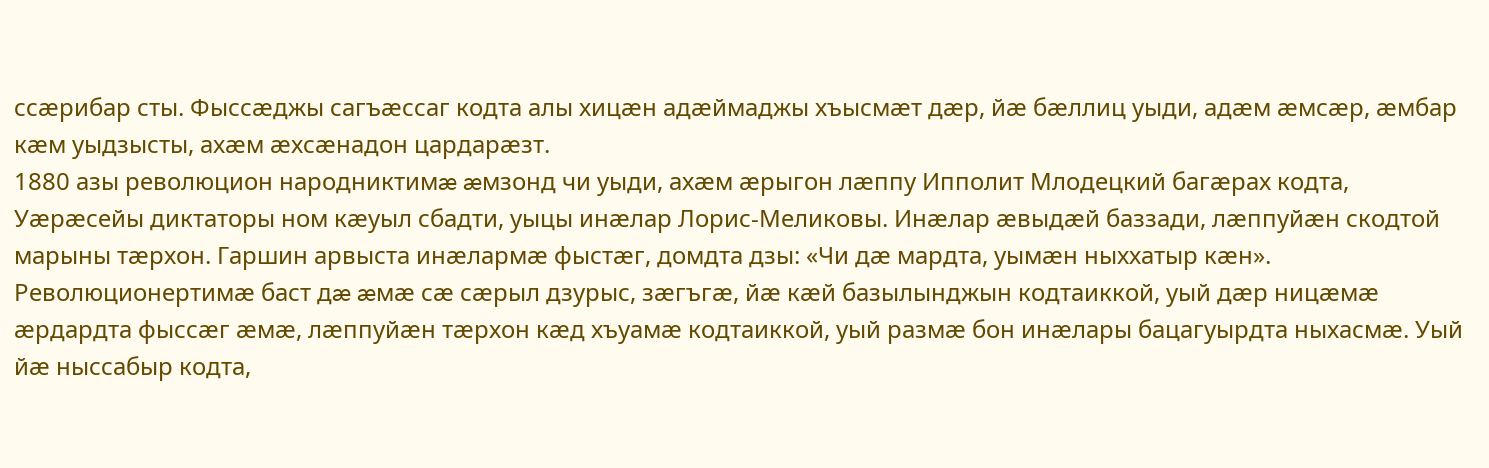ссæрибар сты. Фыссæджы сагъæссаг кодта алы хицæн адæймаджы хъысмæт дæр, йæ бæллиц уыди, адæм æмсæр, æмбар кæм уыдзысты, ахæм æхсæнадон цардарæзт.
1880 азы революцион народниктимæ æмзонд чи уыди, ахæм æрыгон лæппу Ипполит Млодецкий багæрах кодта, Уæрæсейы диктаторы ном кæуыл сбадти, уыцы инæлар Лорис-Меликовы. Инæлар æвыдæй баззади, лæппуйæн скодтой марыны тæрхон. Гаршин арвыста инæлармæ фыстæг, домдта дзы: «Чи дæ мардта, уымæн ныххатыр кæн». Революционертимæ баст дæ æмæ сæ сæрыл дзурыс, зæгъгæ, йæ кæй базылынджын кодтаиккой, уый дæр ницæмæ æрдардта фыссæг æмæ, лæппуйæн тæрхон кæд хъуамæ кодтаиккой, уый размæ бон инæлары бацагуырдта ныхасмæ. Уый йæ ныссабыр кодта,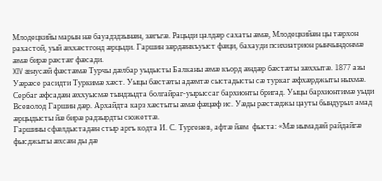Млодецкийы марын нæ бауадздзынæн, зæгъгæ. Рацыди цалдæр сахаты æмæ, Млодецкийæн цы тæрхон рахастой, уый æххæстгонд æрцыди. Гаршин зæрдæнкъуыст фæци, бахауди психиатрион рынчындонмæ æмæ бирæ рæстæг фæсади.
XIV æнусæй фæстæмæ Турчы дæлбар уыдысты Балканы æмæ къорд æндæр бæстæты зæххытæ. 1877 азы Уæрæсе расидти Туркимæ хæст. Уыцы бæстæты адæмтæ сыстадысты сæ туркаг æфхæрджыты ныхмæ. Сербаг æфсадæн æххуысмæ тындзыдта болгайраг-уырыссаг бархионты бригад. Уыцы бархионтимæ уыди Всеволод Гаршин дæр. Архайдта карз хæстыты æмæ фæцæф ис. Уæды рæстæджы цауты бындурыл амад æрцыдысты йæ бирæ радзырдты сюжеттæ.
Гаршины сфæлдыстадæн стыр аргъ кодта И. С. Тургенев, афтæ йæм  фыста: «Мæ нымадæй райдайгæ фысджыты æхсæн ды дæ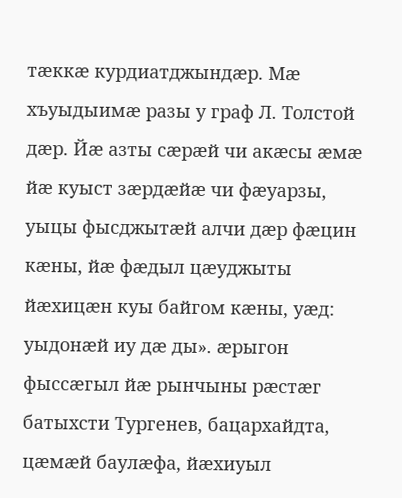тæккæ курдиатджындæр. Мæ хъуыдыимæ разы у граф Л. Толстой дæр. Йæ азты сæрæй чи акæсы æмæ йæ куыст зæрдæйæ чи фæуарзы, уыцы фысджытæй алчи дæр фæцин кæны, йæ фæдыл цæуджыты йæхицæн куы байгом кæны, уæд: уыдонæй иу дæ ды». æрыгон фыссæгыл йæ рынчыны рæстæг батыхсти Тургенев, бацархайдта, цæмæй баулæфа, йæхиуыл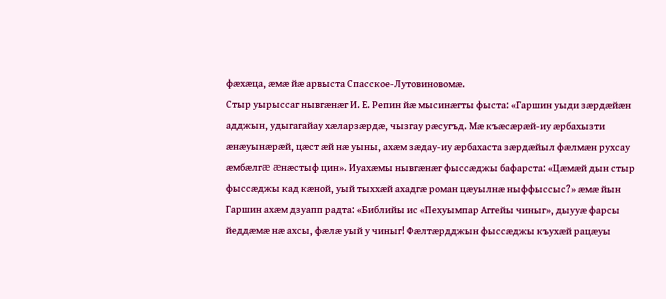фæхæца, æмæ йæ арвыста Спасское-Лутовиновомæ.
Стыр уырыссаг нывгæнæг И. Е. Репин йæ мысинæгты фыста: «Гаршин уыди зæрдæйæн адджын, удыгагайау хæларзæрдæ, чызгау рæсугъд. Мæ къæсæрæй-иу æрбахызти æнæуынæрæй, цæст æй нæ уыны, ахæм зæдау-иу æрбахаста зæрдæйыл фæлмæн рухсау æмбæлгæ æнæстыф цин». Иуахæмы нывгæнæг фыссæджы бафарста: «Цæмæй дын стыр фыссæджы кад кæной, уый тыххæй ахадгæ роман цæуылнæ ныффыссыс?» æмæ йын Гаршин ахæм дзуапп радта: «Библийы ис «Пехуымпар Аггейы чиныг», дыууæ фарсы йеддæмæ нæ ахсы, фæлæ уый у чиныг! Фæлтæрдджын фыссæджы къухæй рацæуы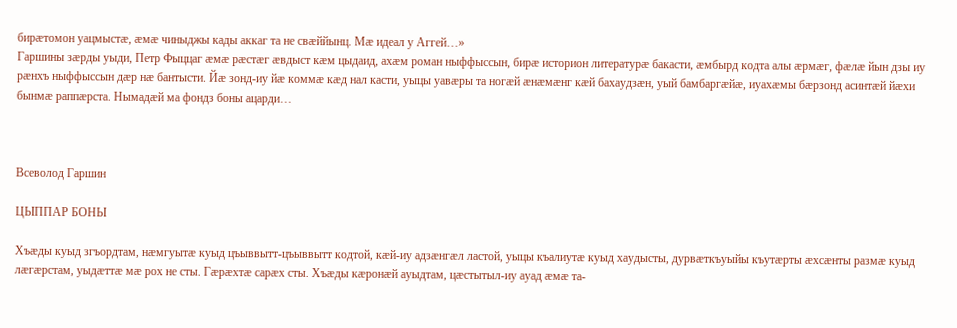бирæтомон уацмыстæ, æмæ чиныджы кады аккаг та не свæййынц. Мæ идеал у Аггей…»
Гаршины зæрды уыди, Петр Фыццаг æмæ рæстæг æвдыст кæм цыдаид, ахæм роман ныффыссын, бирæ историон литературæ бакасти, æмбырд кодта алы æрмæг, фæлæ йын дзы иу рæнхъ ныффыссын дæр нæ бантысти. Йæ зонд-иу йæ коммæ кæд нал касти, уыцы уавæры та ногæй æнæмæнг кæй бахаудзæн, уый бамбаргæйæ, иуахæмы бæрзонд асинтæй йæхи бынмæ раппæрста. Нымадæй ма фондз боны ацарди…



Всеволод Гаршин

ЦЫППАР БОНЫ

Хъæды куыд згъордтам, нæмгуытæ куыд цъыввытт-цъыввытт кодтой, кæй-иу адзæнгæл ластой, уыцы къалиутæ куыд хаудысты, дурвæткъуыйы къутæрты æхсæнты размæ куыд лæгæрстам, уыдæттæ мæ рох не сты. Гæрæхтæ сарæх сты. Хъæды кæронæй ауыдтам, цæстытыл-иу ауад æмæ та-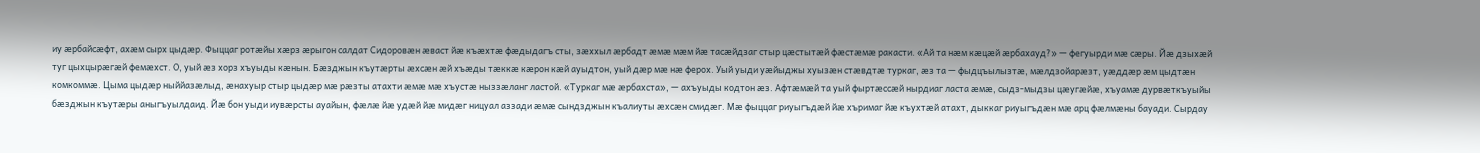иу æрбайсæфт, ахæм сырх цыдæр. Фыццаг ротæйы хæрз æрыгон салдат Сидоровæн æваст йæ къæхтæ фæдыдагъ сты, зæххыл æрбадт æмæ мæм йæ тасæйдзаг стыр цæстытæй фæстæмæ ракасти. «Ай та нæм кæцæй æрбахауд?» — фегуырди мæ сæры. Йæ дзыхæй туг цыхцырæгæй фемæхст. О, уый æз хорз хъуыды кæнын. Бæзджын къутæрты æхсæн æй хъæды тæккæ кæрон кæй ауыдтон, уый дæр мæ нæ ферох. Уый уыди уæйыджы хуызæн стæвдтæ туркаг, æз та — фыдцъылызтæ, мæлдзойарæзт, уæддæр æм цыдтæн комкоммæ. Цыма цыдæр ныййазæлыд, æнахуыр стыр цыдæр мæ рæзты атахти æмæ мæ хъустæ ныззæланг ластой. «Туркаг мæ æрбахста», — ахъуыды кодтон æз. Афтæмæй та уый фыртæссæй нырдиаг ласта æмæ, сыдз-мыдзы цæугæйæ, хъуамæ дурвæткъуыйы бæзджын къутæры аныгъуылдаид. Йæ бон уыди иувæрсты ауайын, фæлæ йæ удæй йæ мидæг ницуал аззади æмæ сындзджын къалиуты æхсæн смидæг. Мæ фыццаг риуыгъдæй йæ хъримаг йæ къухтæй атахт, дыккаг риуыгъдæн мæ арц фæлмæны бауади. Сырдау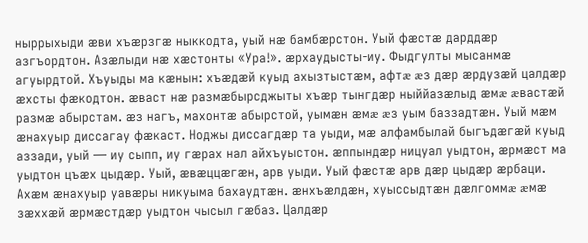ныррыхыди æви хъæрзгæ ныккодта, уый нæ бамбæрстон. Уый фæстæ дарддæр азгъордтон. Азæлыди нæ хæстонты «Ура!». æрхаудысты-иу. Фыдгулты мысанмæ агуырдтой. Хъуыды ма кæнын: хъæдæй куыд ахызтыстæм, афтæ æз дæр æрдузæй цалдæр æхсты фæкодтон. æваст нæ размæбырсджыты хъæр тынгдæр ныййазæлыд æмæ æвастæй размæ абырстам. æз нагъ, махонтæ абырстой, уымæн æмæ æз уым баззадтæн. Уый мæм æнахуыр диссагау фæкаст. Ноджы диссагдæр та уыди, мæ алфамбылай быгъдæгæй куыд аззади, уый — иу сыпп, иу гæрах нал айхъуыстон. æппындæр ницуал уыдтон, æрмæст ма уыдтон цъæх цыдæр. Уый, æвæццæгæн, арв уыди. Уый фæстæ арв дæр цыдæр æрбаци.
Ахæм æнахуыр уавæры никуыма бахаудтæн. æнхъæлдæн, хуыссыдтæн дæлгоммæ æмæ зæххæй æрмæстдæр уыдтон чысыл гæбаз. Цалдæр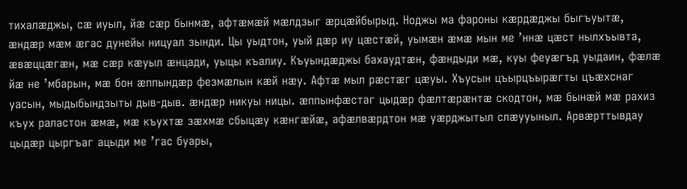тихалæджы, сæ иуыл, йæ сæр бынмæ, афтæмæй мæлдзыг æрцæйбырыд. Ноджы ма фароны кæрдæджы быгъуытæ, æндæр мæм æгас дунейы ницуал зынди. Цы уыдтон, уый дæр иу цæстæй, уымæн æмæ мын ме ’ннæ цæст нылхъывта, æвæццæгæн, мæ сæр кæуыл æнцади, уыцы къалиу. Къуындæджы бахаудтæн, фæндыди мæ, куы феуæгъд уыдаин, фæлæ йæ не ’мбарын, мæ бон æппындæр фезмæлын кæй нæу. Афтæ мыл рæстæг цæуы. Хъусын цъырцъырæгты цъæхснаг уасын, мыдыбындзыты дыв-дыв. æндæр никуы ницы. æппынфæстаг цыдæр фæлтæрæнтæ скодтон, мæ бынæй мæ рахиз къух раластон æмæ, мæ къухтæ зæхмæ сбыцæу кæнгæйæ, афæлвæрдтон мæ уæрджытыл слæууыныл. Арвæрттывдау цыдæр цыргъаг ацыди ме ’гас буары,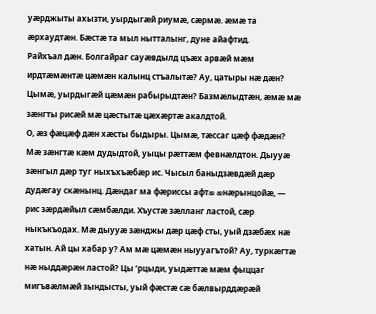уæрджыты ахызти, уырдыгæй риумæ, сæрмæ. æмæ та æрхаудтæн. Бæстæ та мыл нытталынг, дуне айафтид.
Райхъал дæн. Болгайраг сауæвдылд цъæх арвæй мæм ирдтæмæнтæ цæмæн калынц стъалытæ? Ау, цатыры нæ дæн? Цымæ, уырдыгæй цæмæн рабырыдтæн? Базмæлыдтæн, æмæ мæ зæнгты рисæй мæ цæстытæ цæхæртæ акалдтой.
О, æз фæцæф дæн хæсты быдыры. Цымæ, тæссаг цæф фæдæн? Мæ зæнгтæ кæм дудыдтой, уыцы рæттæм февнæлдтон. Дыууæ зæнгыл дæр туг ныхъхъæбæр ис. Чысыл баныдзæвдæй дæр дудæгау скæнынц. Дæндаг ма фæриссы афтæ æнæрынцойæ, — рис зæрдæйыл сæмбæлди. Хъустæ зæлланг ластой, сæр ныкъкъодах. Мæ дыууæ зæнджы дæр цæф сты, уый дзæбæх нæ хатын. Ай цы хабар у? Ам мæ цæмæн ныууагътой? Ау, туркæгтæ нæ ныддæрæн ластой? Цы ’рцыди, уыдæттæ мæм фыццаг мигъвæлмæй зындысты, уый фæстæ сæ бæлвырддæрæй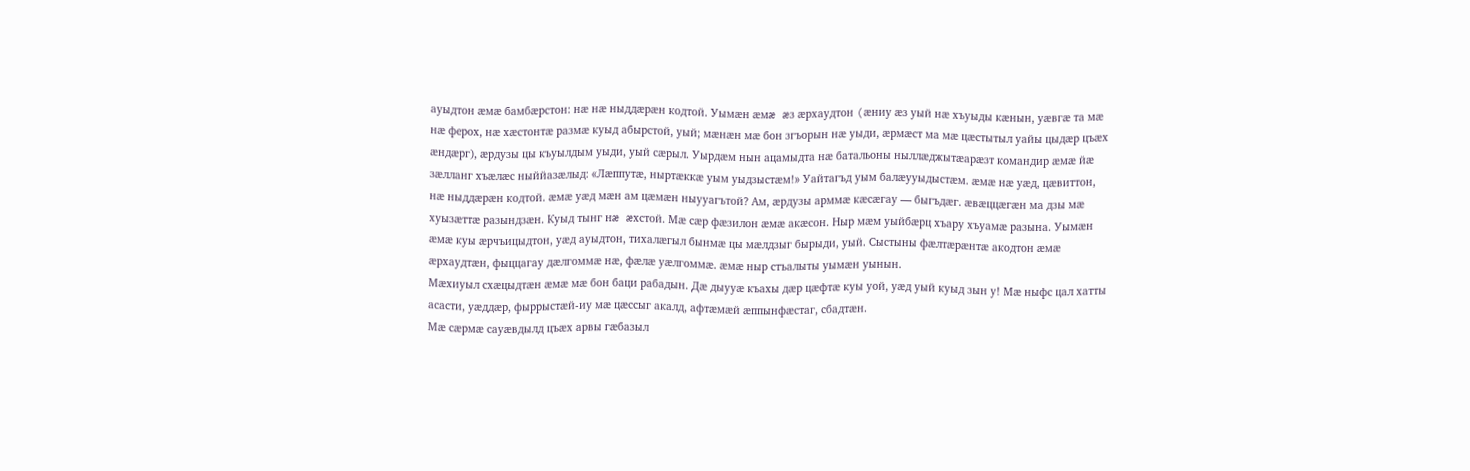ауыдтон æмæ бамбæрстон: нæ нæ ныддæрæн кодтой. Уымæн æмæ æз æрхаудтон (æниу æз уый нæ хъуыды кæнын, уæвгæ та мæ нæ ферох, нæ хæстонтæ размæ куыд абырстой, уый; мæнæн мæ бон згъорын нæ уыди, æрмæст ма мæ цæстытыл уайы цыдæр цъæх æндæрг), æрдузы цы къуылдым уыди, уый сæрыл. Уырдæм нын ацамыдта нæ батальоны ныллæджытæарæзт командир æмæ йæ зæлланг хъæлæс ныййазæлыд: «Лæппутæ, ныртæккæ уым уыдзыстæм!» Уайтагъд уым балæууыдыстæм. æмæ нæ уæд, цæвиттон, нæ ныддæрæн кодтой. æмæ уæд мæн ам цæмæн ныууагътой? Ам, æрдузы арммæ кæсæгау — быгъдæг. æвæццæгæн ма дзы мæ хуызæттæ разындзæн. Куыд тынг нæ æхстой. Мæ сæр фæзилон æмæ акæсон. Ныр мæм уыйбæрц хъару хъуамæ разына. Уымæн æмæ куы æрчъицыдтон, уæд ауыдтон, тихалæгыл бынмæ цы мæлдзыг бырыди, уый. Сыстыны фæлтæрæнтæ акодтон æмæ æрхаудтæн, фыццагау дæлгоммæ нæ, фæлæ уæлгоммæ. æмæ ныр стъалыты уымæн уынын.
Мæхиуыл схæцыдтæн æмæ мæ бон баци рабадын. Дæ дыууæ къахы дæр цæфтæ куы уой, уæд уый куыд зын у! Мæ ныфс цал хатты асасти, уæддæр, фыррыстæй-иу мæ цæссыг акалд, афтæмæй æппынфæстаг, сбадтæн.
Мæ сæрмæ сауæвдылд цъæх арвы гæбазыл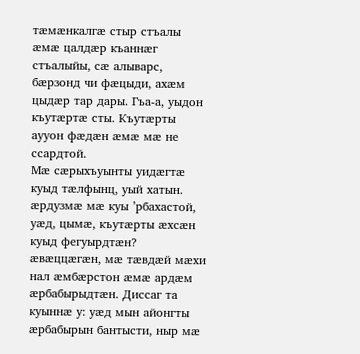тæмæнкалгæ стыр стъалы æмæ цалдæр къаннæг стъалыйы, сæ алыварс, бæрзонд чи фæцыди, ахæм цыдæр тар дары. Гъа-а, уыдон къутæртæ сты. Къутæрты аууон фæдæн æмæ мæ не ссардтой.
Мæ сæрыхъуынты уидæгтæ куыд тæлфынц, уый хатын. æрдузмæ мæ куы ’рбахастой, уæд, цымæ, къутæрты æхсæн куыд фегуырдтæн? æвæццæгæн, мæ тæвдæй мæхи нал æмбæрстон æмæ ардæм æрбабырыдтæн. Диссаг та куыннæ у: уæд мын айонгты æрбабырын бантысти, ныр мæ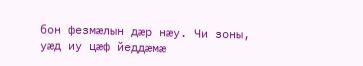бон фезмæлын дæр нæу. Чи зоны, уæд иу цæф йеддæмæ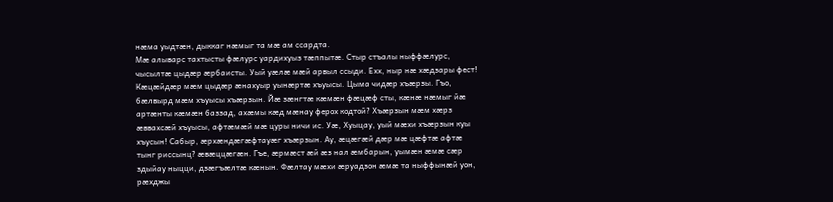нæма уыдтæн, дыккаг нæмыг та мæ ам ссардта.
Мæ алыварс тахтысты фæлурс уардихуыз тæппытæ. Стыр стъалы ныффæлурс, чысылтæ цыдæр æрбаисты. Уый уæлæ мæй арвыл ссыди. Ехх, ныр нæ хæдзары фест!
Кæцæйдæр мæм цыдæр æнахуыр уынæртæ хъуысы. Цыма чидæр хъæрзы. Гъо, бæлвырд мæм хъуысы хъæрзын. Йæ зæнгтæ кæмæн фæцæф сты, кæнæ нæмыг йæ артæнты кæмæн баззад, ахæмы кæд мæнау ферох кодтой? Хъæрзын мæм хæрз æввахсæй хъуысы, афтæмæй мæ цуры ничи ис. Уæ, Хуыцау, уый мæхи хъæрзын куы хъусын! Сабыр, æрхæндæгæфтауæг хъæрзын. Ау, æцæгæй дæр мæ цæфтæ афтæ тынг риссынц? æвæццæгæн. Гъе, æрмæст æй æз нал æмбарын, уымæн æмæ сæр здыйау ныцци, дзæгъæлтæ кæнын. Фæлтау мæхи æруадзон æмæ та ныффынæй уон, рæхджы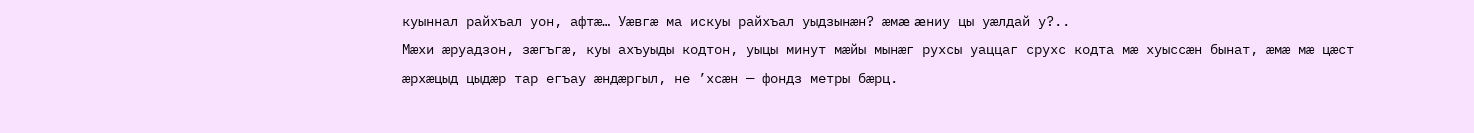куыннал райхъал уон, афтæ… Уæвгæ ма искуы райхъал уыдзынæн? æмæ æниу цы уæлдай у?..
Мæхи æруадзон, зæгъгæ, куы ахъуыды кодтон, уыцы минут мæйы мынæг рухсы уаццаг срухс кодта мæ хуыссæн бынат, æмæ мæ цæст æрхæцыд цыдæр тар егъау æндæргыл, не ’хсæн — фондз метры бæрц.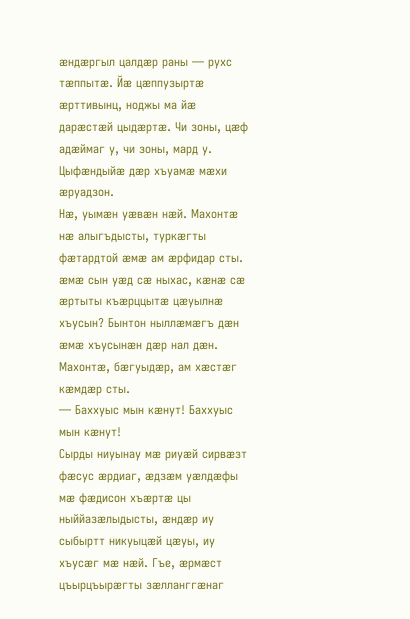æндæргыл цалдæр раны — рухс тæппытæ. Йæ цæппузыртæ æрттивынц, ноджы ма йæ дарæстæй цыдæртæ. Чи зоны, цæф адæймаг у, чи зоны, мард у.
Цыфæндыйæ дæр хъуамæ мæхи æруадзон.
Нæ, уымæн уæвæн нæй. Махонтæ нæ алыгъдысты, туркæгты фæтардтой æмæ ам æрфидар сты. æмæ сын уæд сæ ныхас, кæнæ сæ æртыты къæрццытæ цæуылнæ хъусын? Бынтон ныллæмæгъ дæн æмæ хъусынæн дæр нал дæн. Махонтæ, бæгуыдæр, ам хæстæг кæмдæр сты.
— Баххуыс мын кæнут! Баххуыс мын кæнут!
Сырды ниуынау мæ риуæй сирвæзт фæсус æрдиаг, æдзæм уæлдæфы мæ фæдисон хъæртæ цы ныййазæлыдысты, æндæр иу сыбыртт никуыцæй цæуы, иу хъусæг мæ нæй. Гъе, æрмæст цъырцъырæгты зæлланггæнаг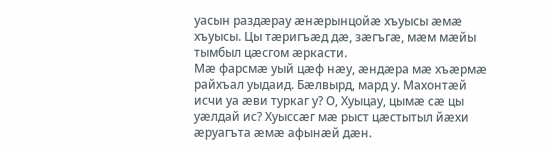уасын раздæрау æнæрынцойæ хъуысы æмæ хъуысы. Цы тæригъæд дæ, зæгъгæ, мæм мæйы тымбыл цæсгом æркасти.
Мæ фарсмæ уый цæф нæу, æндæра мæ хъæрмæ райхъал уыдаид. Бæлвырд, мард у. Махонтæй исчи уа æви туркаг у? О, Хуыцау, цымæ сæ цы уæлдай ис? Хуыссæг мæ рыст цæстытыл йæхи æруагъта æмæ афынæй дæн.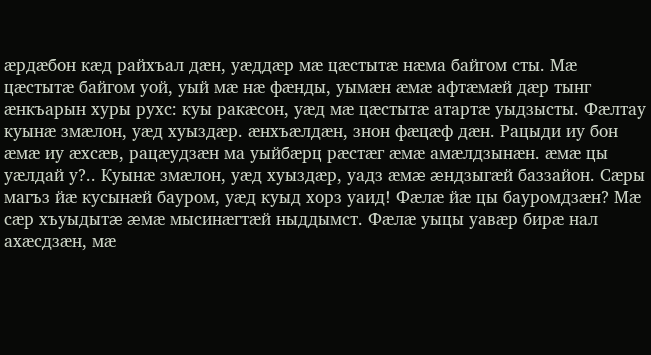æрдæбон кæд райхъал дæн, уæддæр мæ цæстытæ нæма байгом сты. Мæ цæстытæ байгом уой, уый мæ нæ фæнды, уымæн æмæ афтæмæй дæр тынг æнкъарын хуры рухс: куы ракæсон, уæд мæ цæстытæ атартæ уыдзысты. Фæлтау куынæ змæлон, уæд хуыздæр. æнхъæлдæн, знон фæцæф дæн. Рацыди иу бон æмæ иу æхсæв, рацæудзæн ма уыйбæрц рæстæг æмæ амæлдзынæн. æмæ цы уæлдай у?.. Куынæ змæлон, уæд хуыздæр, уадз æмæ æндзыгæй баззайон. Сæры магъз йæ кусынæй бауром, уæд куыд хорз уаид! Фæлæ йæ цы бауромдзæн? Мæ сæр хъуыдытæ æмæ мысинæгтæй ныддымст. Фæлæ уыцы уавæр бирæ нал ахæсдзæн, мæ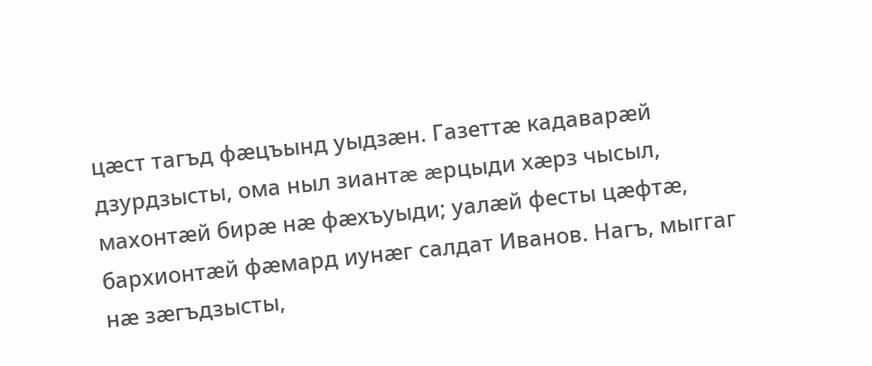цæст тагъд фæцъынд уыдзæн. Газеттæ кадаварæй дзурдзысты, ома ныл зиантæ æрцыди хæрз чысыл, махонтæй бирæ нæ фæхъуыди; уалæй фесты цæфтæ, бархионтæй фæмард иунæг салдат Иванов. Нагъ, мыггаг нæ зæгъдзысты,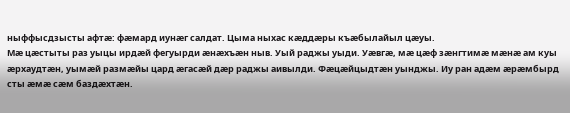ныффысдзысты афтæ: фæмард иунæг салдат. Цыма ныхас кæддæры къæбылайыл цæуы.
Мæ цæстыты раз уыцы ирдæй фегуырди æнæхъæн ныв. Уый раджы уыди. Уæвгæ, мæ цæф зæнгтимæ мæнæ ам куы æрхаудтæн, уымæй размæйы цард æгасæй дæр раджы аивылди. Фæцæйцыдтæн уынджы. Иу ран адæм æрæмбырд сты æмæ сæм баздæхтæн.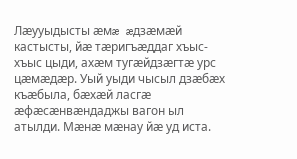Лæууыдысты æмæ æдзæмæй кастысты, йæ тæригъæддаг хъыс-хъыс цыди, ахæм тугæйдзæгтæ урс цæмæдæр. Уый уыди чысыл дзæбæх къæбыла, бæхæй ласгæ æфæсæнвæндаджы вагон ыл атылди. Мæнæ мæнау йæ уд иста.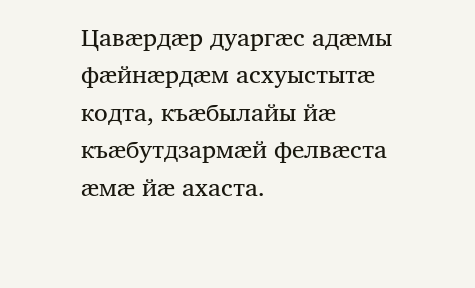Цавæрдæр дуаргæс адæмы фæйнæрдæм асхуыстытæ кодта, къæбылайы йæ къæбутдзармæй фелвæста æмæ йæ ахаста.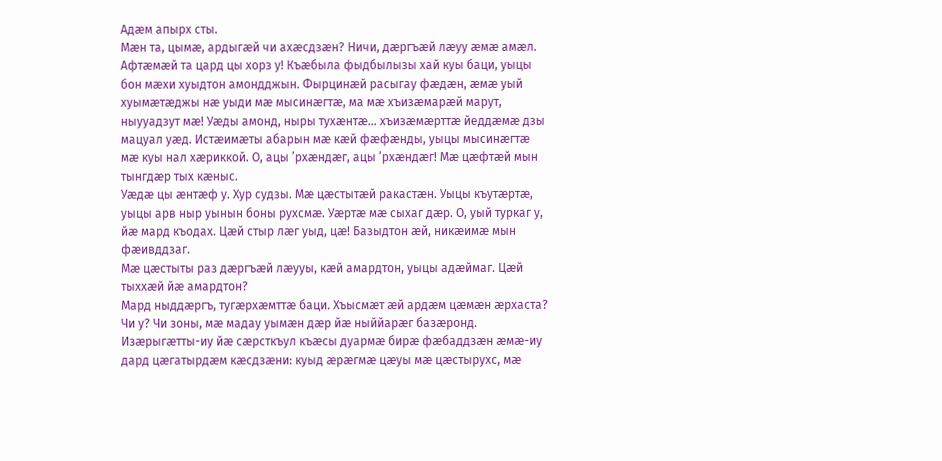Адæм апырх сты.
Мæн та, цымæ, ардыгæй чи ахæсдзæн? Ничи, дæргъæй лæуу æмæ амæл. Афтæмæй та цард цы хорз у! Къæбыла фыдбылызы хай куы баци, уыцы бон мæхи хуыдтон амондджын. Фырцинæй расыгау фæдæн, æмæ уый хуымæтæджы нæ уыди мæ мысинæгтæ, ма мæ хъизæмарæй марут, ныууадзут мæ! Уæды амонд, ныры тухæнтæ… хъизæмæрттæ йеддæмæ дзы мацуал уæд. Истæимæты абарын мæ кæй фæфæнды, уыцы мысинæгтæ мæ куы нал хæриккой. О, ацы ’рхæндæг, ацы ’рхæндæг! Мæ цæфтæй мын тынгдæр тых кæныс.
Уæдæ цы æнтæф у. Хур судзы. Мæ цæстытæй ракастæн. Уыцы къутæртæ, уыцы арв ныр уынын боны рухсмæ. Уæртæ мæ сыхаг дæр. О, уый туркаг у, йæ мард къодах. Цæй стыр лæг уыд, цæ! Базыдтон æй, никæимæ мын фæивддзаг.
Мæ цæстыты раз дæргъæй лæууы, кæй амардтон, уыцы адæймаг. Цæй тыххæй йæ амардтон?
Мард ныддæргъ, тугæрхæмттæ баци. Хъысмæт æй ардæм цæмæн æрхаста? Чи у? Чи зоны, мæ мадау уымæн дæр йæ ныййарæг базæронд. Изæрыгæтты-иу йæ сæрсткъул къæсы дуармæ бирæ фæбаддзæн æмæ-иу дард цæгатырдæм кæсдзæни: куыд æрæгмæ цæуы мæ цæстырухс, мæ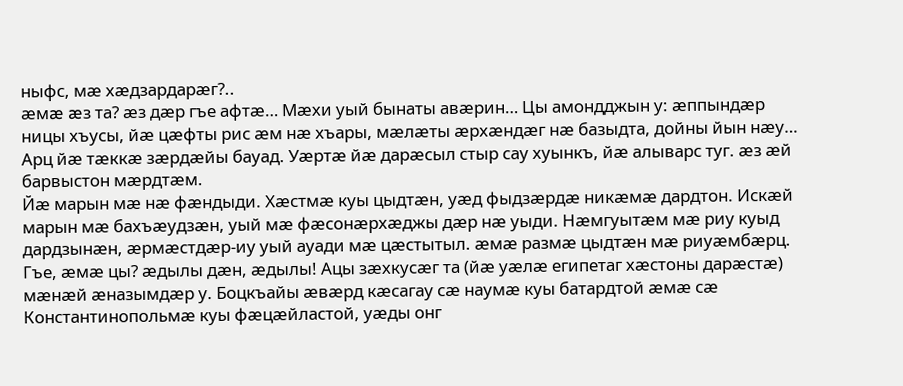ныфс, мæ хæдзардарæг?..
æмæ æз та? æз дæр гъе афтæ… Мæхи уый бынаты авæрин… Цы амондджын у: æппындæр ницы хъусы, йæ цæфты рис æм нæ хъары, мæлæты æрхæндæг нæ базыдта, дойны йын нæу… Арц йæ тæккæ зæрдæйы бауад. Уæртæ йæ дарæсыл стыр сау хуынкъ, йæ алыварс туг. æз æй барвыстон мæрдтæм.
Йæ марын мæ нæ фæндыди. Хæстмæ куы цыдтæн, уæд фыдзæрдæ никæмæ дардтон. Искæй марын мæ бахъæудзæн, уый мæ фæсонæрхæджы дæр нæ уыди. Нæмгуытæм мæ риу куыд дардзынæн, æрмæстдæр-иу уый ауади мæ цæстытыл. æмæ размæ цыдтæн мæ риуæмбæрц.
Гъе, æмæ цы? æдылы дæн, æдылы! Ацы зæхкусæг та (йæ уæлæ египетаг хæстоны дарæстæ) мæнæй æназымдæр у. Боцкъайы æвæрд кæсагау сæ наумæ куы батардтой æмæ сæ Константинопольмæ куы фæцæйластой, уæды онг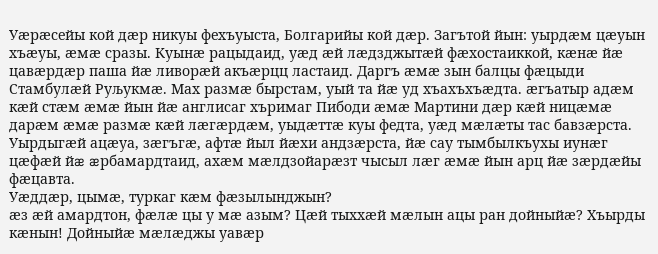Уæрæсейы кой дæр никуы фехъуыста, Болгарийы кой дæр. Загътой йын: уырдæм цæуын хъæуы, æмæ сразы. Куынæ рацыдаид, уæд æй лæдзджытæй фæхостаиккой, кæнæ йæ цавæрдæр паша йæ ливорæй акъæрцц ластаид. Даргъ æмæ зын балцы фæцыди Стамбулæй Руљукмæ. Мах размæ бырстам, уый та йæ уд хъахъхъæдта. æгъатыр адæм кæй стæм æмæ йын йæ англисаг хъримаг Пибоди æмæ Мартини дæр кæй ницæмæ дарæм æмæ размæ кæй лæгæрдæм, уыдæттæ куы федта, уæд мæлæты тас бавзæрста. Уырдыгæй ацæуа, зæгъгæ, афтæ йыл йæхи андзæрста, йæ сау тымбылкъухы иунæг цæфæй йæ æрбамардтаид, ахæм мæлдзойарæзт чысыл лæг æмæ йын арц йæ зæрдæйы фæцавта.
Уæддæр, цымæ, туркаг кæм фæзылынджын?
æз æй амардтон, фæлæ цы у мæ азым? Цæй тыххæй мæлын ацы ран дойныйæ? Хъырды кæнын! Дойныйæ мæлæджы уавæр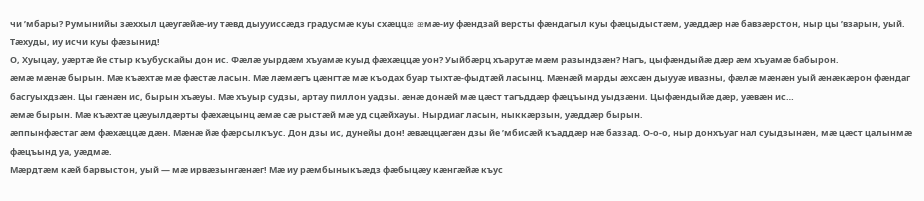чи ’мбары? Румынийы зæххыл цæугæйæ-иу тæвд дыууиссæдз градусмæ куы схæццæ æмæ-иу фæндзай версты фæндагыл куы фæцыдыстæм, уæддæр нæ бавзæрстон, ныр цы ’взарын, уый. Тæхуды, иу исчи куы фæзынид!
О, Хуыцау, уæртæ йе стыр къубускайы дон ис. Фæлæ уырдæм хъуамæ куыд фæхæццæ уон? Уыйбæрц хъарутæ мæм разындзæн? Нагъ, цыфæндыйæ дæр æм хъуамæ бабырон.
æмæ мæнæ бырын. Мæ къæхтæ мæ фæстæ ласын. Мæ лæмæгъ цæнгтæ мæ къодах буар тыхтæ-фыдтæй ласынц. Мæнæй марды æхсæн дыууæ ивазны, фæлæ мæнæн уый æнæкæрон фæндаг басгуыхдзæн. Цы гæнæн ис, бырын хъæуы. Мæ хъуыр судзы, артау пиллон уадзы. æнæ донæй мæ цæст тагъддæр фæцъынд уыдзæни. Цыфæндыйæ дæр, уæвæн ис…
æмæ бырын. Мæ къæхтæ цæуылдæрты фæхæцынц æмæ сæ рыстæй мæ уд сцæйхауы. Нырдиаг ласын, ныккæрзын, уæддæр бырын.
æппынфæстаг æм фæхæццæ дæн. Мæнæ йæ фæрсылкъус. Дон дзы ис, дунейы дон! æвæццæгæн дзы йе ’мбисæй къаддæр нæ баззад. О-о-о, ныр донхъуаг нал суыдзынæн, мæ цæст цалынмæ фæцъынд уа, уæдмæ.
Мæрдтæм кæй барвыстон, уый — мæ ирвæзынгæнæг! Мæ иу рæмбыныкъæдз фæбыцæу кæнгæйæ къус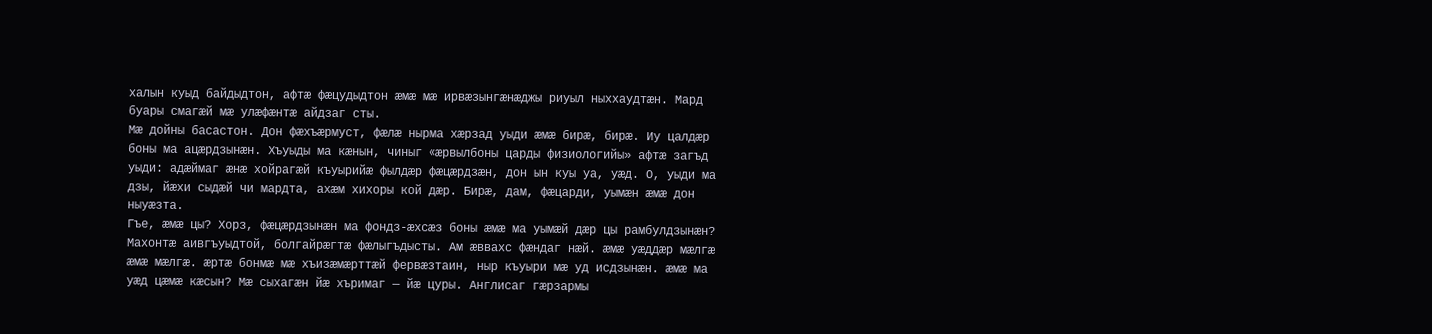халын куыд байдыдтон, афтæ фæцудыдтон æмæ мæ ирвæзынгæнæджы риуыл ныххаудтæн. Мард буары смагæй мæ улæфæнтæ айдзаг сты.
Мæ дойны басастон. Дон фæхъæрмуст, фæлæ нырма хæрзад уыди æмæ бирæ, бирæ. Иу цалдæр боны ма ацæрдзынæн. Хъуыды ма кæнын, чиныг «æрвылбоны царды физиологийы» афтæ загъд уыди: адæймаг æнæ хойрагæй къуырийæ фылдæр фæцæрдзæн, дон ын куы уа, уæд. О, уыди ма дзы, йæхи сыдæй чи мардта, ахæм хихоры кой дæр. Бирæ, дам, фæцарди, уымæн æмæ дон ныуæзта.
Гъе, æмæ цы? Хорз, фæцæрдзынæн ма фондз-æхсæз боны æмæ ма уымæй дæр цы рамбулдзынæн? Махонтæ аивгъуыдтой, болгайрæгтæ фæлыгъдысты. Ам æввахс фæндаг нæй. æмæ уæддæр мæлгæ æмæ мæлгæ. æртæ бонмæ мæ хъизæмæрттæй фервæзтаин, ныр къуыри мæ уд исдзынæн. æмæ ма уæд цæмæ кæсын? Мæ сыхагæн йæ хъримаг — йæ цуры. Англисаг гæрзармы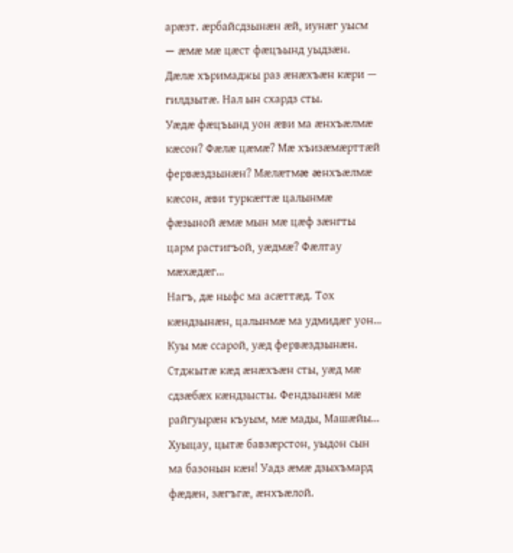арæзт. æрбайсдзынæн æй, иунæг уысм — æмæ мæ цæст фæцъынд уыдзæн. Дæлæ хъримаджы раз æнæхъæн кæри — гилдзытæ. Нал ын схардз сты.
Уæдæ фæцъынд уон æви ма æнхъæлмæ кæсон? Фæлæ цæмæ? Мæ хъизæмæрттæй фервæздзынæн? Мæлæтмæ æнхъæлмæ кæсон, æви туркæгтæ цалынмæ фæзыной æмæ мын мæ цæф зæнгты царм растигъой, уæдмæ? Фæлтау мæхæдæг…
Нагъ, дæ ныфс ма асæттæд. Тох кæндзынæн, цалынмæ ма удмидæг уон… Куы мæ ссарой, уæд фервæздзынæн. Стджытæ кæд æнæхъæн сты, уæд мæ сдзæбæх кæндзысты. Фендзынæн мæ райгуырæн къуым, мæ мады, Машæйы…
Хуыцау, цытæ бавзæрстон, уыдон сын ма базонын кæн! Уадз æмæ дзыхъмард фæдæн, зæгъгæ, æнхъæлой.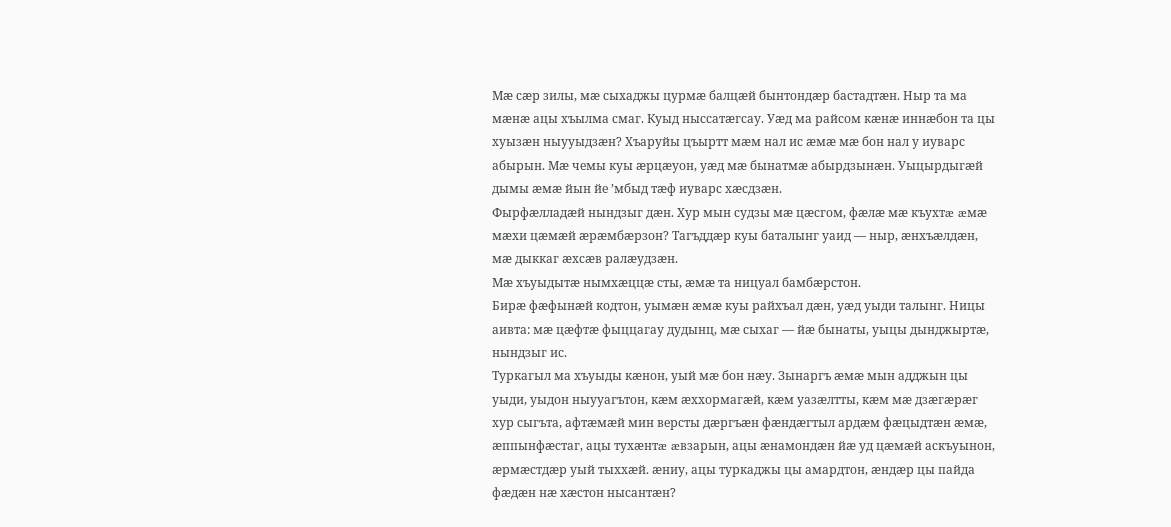Мæ сæр зилы, мæ сыхаджы цурмæ балцæй бынтондæр бастадтæн. Ныр та ма мæнæ ацы хъылма смаг. Куыд ныссатæгсау. Уæд ма райсом кæнæ иннæбон та цы хуызæн ныууыдзæн? Хъаруйы цъыртт мæм нал ис æмæ мæ бон нал у иуварс абырын. Мæ чемы куы æрцæуон, уæд мæ бынатмæ абырдзынæн. Уыцырдыгæй дымы æмæ йын йе ’мбыд тæф иуварс хæсдзæн.
Фырфæлладæй нындзыг дæн. Хур мын судзы мæ цæсгом, фæлæ мæ къухтæ æмæ мæхи цæмæй æрæмбæрзон? Тагъддæр куы баталынг уаид — ныр, æнхъæлдæн, мæ дыккаг æхсæв ралæудзæн.
Мæ хъуыдытæ нымхæццæ сты, æмæ та ницуал бамбæрстон.
Бирæ фæфынæй кодтон, уымæн æмæ куы райхъал дæн, уæд уыди талынг. Ницы аивта: мæ цæфтæ фыццагау дудынц, мæ сыхаг — йæ бынаты, уыцы дынджыртæ, нындзыг ис.
Туркагыл ма хъуыды кæнон, уый мæ бон нæу. Зынаргъ æмæ мын адджын цы уыди, уыдон ныууагътон, кæм æххормагæй, кæм уазæлтты, кæм мæ дзæгæрæг хур сыгъта, афтæмæй мин версты дæргъæн фæндæгтыл ардæм фæцыдтæн æмæ, æппынфæстаг, ацы тухæнтæ æвзарын, ацы æнамондæн йæ уд цæмæй аскъуынон, æрмæстдæр уый тыххæй. æниу, ацы туркаджы цы амардтон, æндæр цы пайда фæдæн нæ хæстон нысантæн?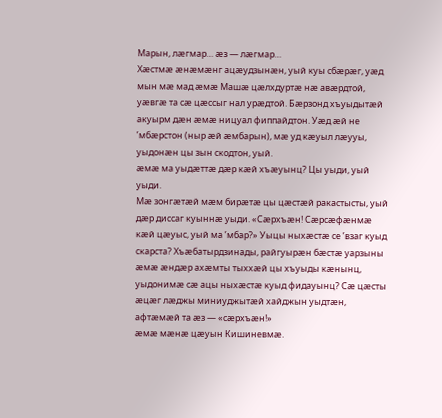Марын, лæгмар… æз — лæгмар…
Хæстмæ æнæмæнг ацæудзынæн, уый куы сбæрæг, уæд мын мæ мад æмæ Машæ цæлхдуртæ нæ авæрдтой, уæвгæ та сæ цæссыг нал урæдтой. Бæрзонд хъуыдытæй акуырм дæн æмæ ницуал фиппайдтон. Уæд æй не ’мбæрстон (ныр æй æмбарын), мæ уд кæуыл лæууы, уыдонæн цы зын скодтон, уый.
æмæ ма уыдæттæ дæр кæй хъæуынц? Цы уыди, уый уыди.
Мæ зонгæтæй мæм бирæтæ цы цæстæй ракастысты, уый дæр диссаг куыннæ уыди. «Сæрхъæн! Сæрсæфæнмæ кæй цæуыс, уый ма ’мбар?» Уыцы ныхæстæ се ’взаг куыд скарста? Хъæбатырдзинады, райгуырæн бæстæ уарзыны æмæ æндæр ахæмты тыххæй цы хъуыды кæнынц, уыдонимæ сæ ацы ныхæстæ куыд фидауынц? Сæ цæсты æцæг лæджы миниуджытæй хайджын уыдтæн, афтæмæй та æз — «сæрхъæн!»
æмæ мæнæ цæуын Кишиневмæ.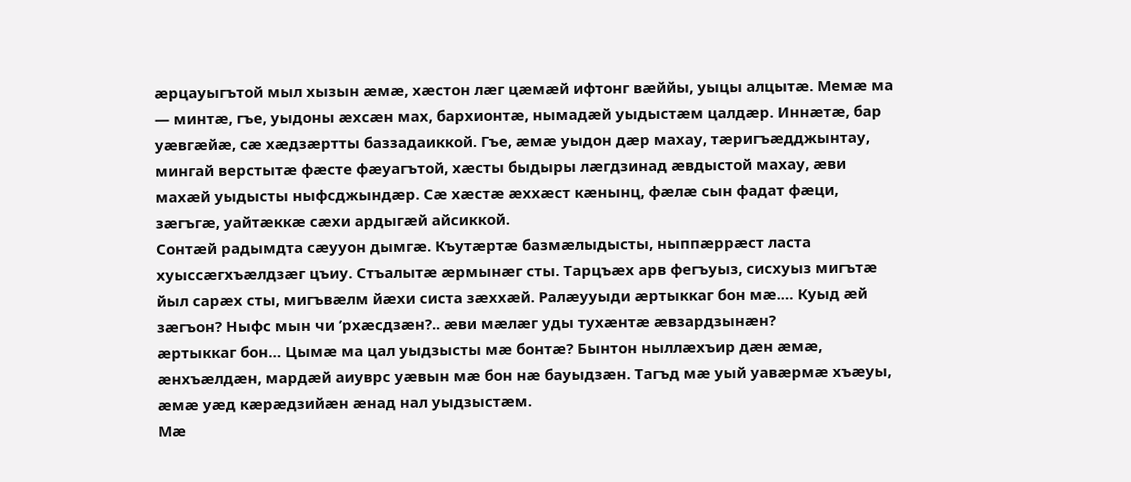æрцауыгътой мыл хызын æмæ, хæстон лæг цæмæй ифтонг вæййы, уыцы алцытæ. Мемæ ма — минтæ, гъе, уыдоны æхсæн мах, бархионтæ, нымадæй уыдыстæм цалдæр. Иннæтæ, бар уæвгæйæ, сæ хæдзæртты баззадаиккой. Гъе, æмæ уыдон дæр махау, тæригъæдджынтау, мингай верстытæ фæсте фæуагътой, хæсты быдыры лæгдзинад æвдыстой махау, æви махæй уыдысты ныфсджындæр. Сæ хæстæ æххæст кæнынц, фæлæ сын фадат фæци, зæгъгæ, уайтæккæ сæхи ардыгæй айсиккой.
Сонтæй радымдта сæууон дымгæ. Къутæртæ базмæлыдысты, ныппæррæст ласта хуыссæгхъæлдзæг цъиу. Стъалытæ æрмынæг сты. Тарцъæх арв фегъуыз, сисхуыз мигътæ йыл сарæх сты, мигъвæлм йæхи систа зæххæй. Ралæууыди æртыккаг бон мæ.… Куыд æй зæгъон? Ныфс мын чи ’рхæсдзæн?.. æви мæлæг уды тухæнтæ æвзардзынæн?
æртыккаг бон… Цымæ ма цал уыдзысты мæ бонтæ? Бынтон ныллæхъир дæн æмæ, æнхъæлдæн, мардæй аиуврс уæвын мæ бон нæ бауыдзæн. Тагъд мæ уый уавæрмæ хъæуы, æмæ уæд кæрæдзийæн æнад нал уыдзыстæм.
Мæ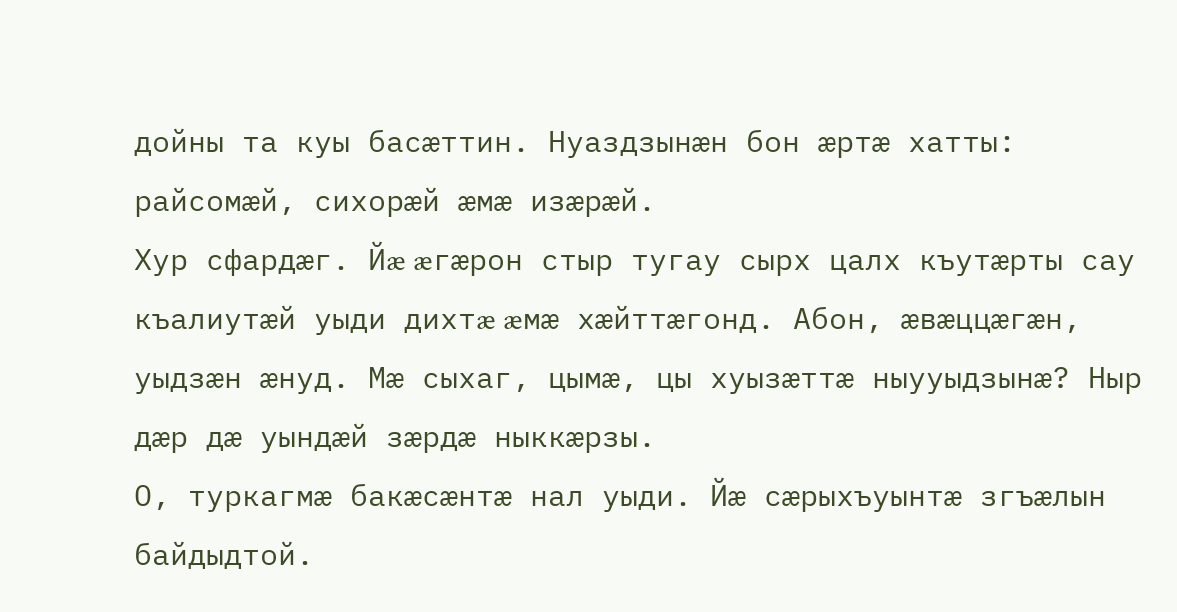дойны та куы басæттин. Нуаздзынæн бон æртæ хатты: райсомæй, сихорæй æмæ изæрæй.
Хур сфардæг. Йæ æгæрон стыр тугау сырх цалх къутæрты сау къалиутæй уыди дихтæ æмæ хæйттæгонд. Абон, æвæццæгæн, уыдзæн æнуд. Мæ сыхаг, цымæ, цы хуызæттæ ныууыдзынæ? Ныр дæр дæ уындæй зæрдæ ныккæрзы.
О, туркагмæ бакæсæнтæ нал уыди. Йæ сæрыхъуынтæ згъæлын байдыдтой.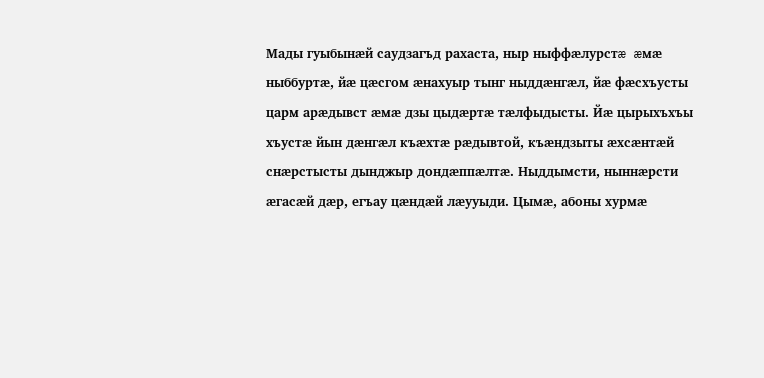Мады гуыбынæй саудзагъд рахаста, ныр ныффæлурстæ æмæ ныббуртæ, йæ цæсгом æнахуыр тынг ныддæнгæл, йæ фæсхъусты царм арæдывст æмæ дзы цыдæртæ тæлфыдысты. Йæ цырыхъхъы хъустæ йын дæнгæл къæхтæ рæдывтой, къæндзыты æхсæнтæй снæрстысты дынджыр дондæппæлтæ. Ныддымсти, ныннæрсти æгасæй дæр, егъау цæндæй лæууыди. Цымæ, абоны хурмæ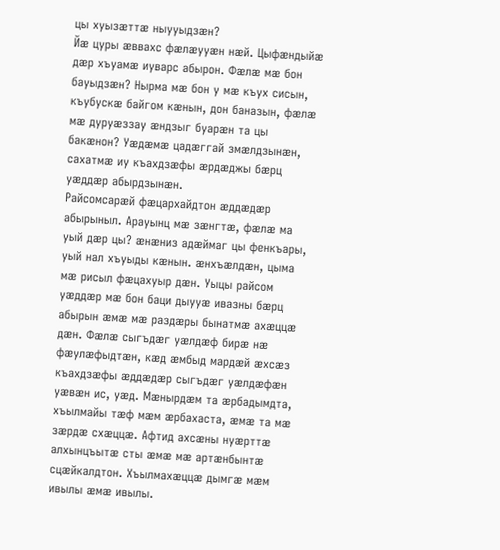цы хуызæттæ ныууыдзæн?
Йæ цуры æввахс фæлæууæн нæй. Цыфæндыйæ дæр хъуамæ иуварс абырон. Фæлæ мæ бон бауыдзæн? Нырма мæ бон у мæ къух сисын, къубускæ байгом кæнын, дон баназын, фæлæ мæ дуруæззау æндзыг буарæн та цы бакæнон? Уæдæмæ цадæггай змæлдзынæн, сахатмæ иу къахдзæфы æрдæджы бæрц уæддæр абырдзынæн.
Райсомсарæй фæцархайдтон æддæдæр абырыныл. Арауынц мæ зæнгтæ, фæлæ ма уый дæр цы? æнæниз адæймаг цы фенкъары, уый нал хъуыды кæнын. æнхъæлдæн, цыма мæ рисыл фæцахуыр дæн. Уыцы райсом уæддæр мæ бон баци дыууæ ивазны бæрц абырын æмæ мæ раздæры бынатмæ ахæццæ дæн. Фæлæ сыгъдæг уæлдæф бирæ нæ фæулæфыдтæн, кæд æмбыд мардæй æхсæз къахдзæфы æддæдæр сыгъдæг уæлдæфæн уæвæн ис, уæд. Мæнырдæм та æрбадымдта, хъылмайы тæф мæм æрбахаста, æмæ та мæ зæрдæ схæццæ. Афтид ахсæны нуæрттæ алхынцъытæ сты æмæ мæ артæнбынтæ сцæйкалдтон. Хъылмахæццæ дымгæ мæм ивылы æмæ ивылы.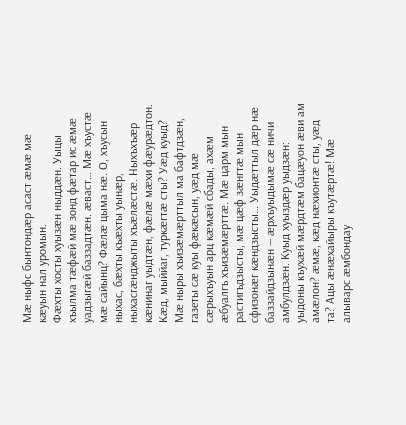Мæ ныфс бынтондæр асаст æмæ мæ кæуын нал уромын.
Фæхты хосты хуызæн ныддæн. Уыцы хъылма тæфæй мæ зонд фæтар ис æмæ уадзыгæй баззадтæн. æваст… Мæ хъустæ мæ сайынц? Фæлæ цыма нæ. О, хъусын ныхас, бæхты къæхты уынæр, ныхасгæнджыты хъæлæстæ. Ныхъхъæр кæнинаг уыдтæн, фæлæ мæхи фæурæдтон. Кæд, мыййаг, туркæгтæ сты? Уæд куыд? Мæ ныры хъизæмæрттыл ма бафтдзæн, газеты сæ куы фæкæсын, уæд мæ сæрыхъуын арц кæмæй сбады, ахæм æбуалгъ хъизæмæрттæ. Мæ царм мын растигъдзысты, мæ цæф зæнгтæ мын сфизонæг кæндзысты… Уыдæттыл дæр нæ баззайдзынæн — æрхъуыдымæ сæ ничи амбулдзæн. Куыд хуыздæр уыдзæн: уыдоны къухæй мæрдтæм бацæуон æви ам амæлон? æмæ, кæд нæхионтæ сты, уæд та? Ацы æнæхайыры къутæртæ! Мæ алыварс æмбондау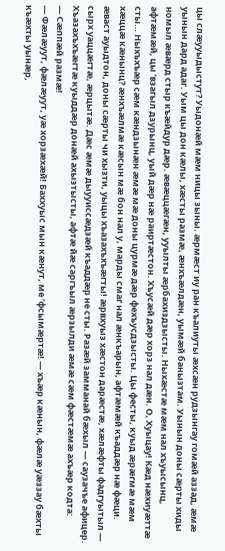цы слæууыдыстут? Уыдонæй мæм ницы зыны. æрмæст иу ран къалиуты æхсæн рудзынгау гомæй аззад, æмæ уынын дард адаг. Уым цы дон кæлы, хæсты размæ, æнхъæлдæн, уымæй банызтам. Уынын доны сæрты хиды номыл æвæрд стыр къæйдур дæр. æвæццæгæн, ууылты æрбахиздзысты. Ныхæстæ мæм нал хъуысынц, афтæмæй, цы ’взагыл дзурынц, уый дæр нæ раиртæстон. Хъусæй дæр хорз нал дæн. О, Хуыцау! Кæд нæхиуæттæ сты… Ныхъхъæр сæм кæндзынæн æмæ мæ доны цурмæ дæр фехъусдзысты. Цы фесты, куыд æрæгмæ мæм хæццæ кæнынц? æнхъæлмæ кæсын мæ бон нал у, марды смаг нал æнкъарын, афтæмæй къаддæр нæ фæци.
æваст ауыдтон, доны сæрты чи хызти, уыцы хъазахъхъæгты! æрвхуыз хæстон дарæстæ, хæлæфты фадгуытыл — сырх уаццæгтæ, æрцытæ. Дæс æмæ дыууиссæдзæй къаддæр не сты. Разæй замманай бæхыл — саузачъе афицер. Хъазахъхъæгтæ куыддæр донæй ахызтысты, афтæ йæ саргъыл æрзылди æмæ сæм фæстæмæ ахъæр кодта:
— Сæппæй размæ!
— Фæлæуут, фæлæуут, уæ хорзæхæй! Баххуыс мын кæнут, ме ’фсымæртæ! — хъæр кæнын, фæлæ уæззау бæхты къæхты уынæр,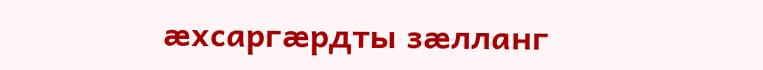æхсаргæрдты зæлланг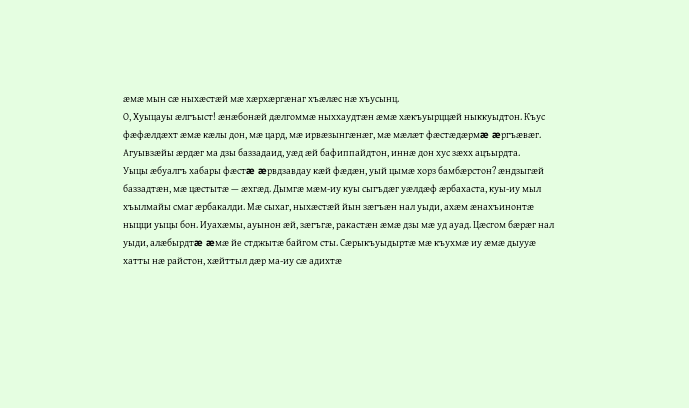æмæ мын сæ ныхæстæй мæ хæрхæргæнаг хъæлæс нæ хъусынц.
О, Хуыцауы æлгъыст! æнæбонæй дæлгоммæ ныххаудтæн æмæ хæкъуырццæй ныккуыдтон. Къус фæфæлдæхт æмæ кæлы дон, мæ цард, мæ ирвæзынгæнæг, мæ мæлæт фæстæдæрмæ æргъæвæг. Агуывзæйы æрдæг ма дзы баззадаид, уæд æй бафиппайдтон, иннæ дон хус зæхх ацъырдта.
Уыцы æбуалгъ хабары фæстæ æрвдзавдау кæй фæдæн, уый цымæ хорз бамбæрстон? æндзыгæй баззадтæн, мæ цæстытæ — æхгæд. Дымгæ мæм-иу куы сыгъдæг уæлдæф æрбахаста, куы-иу мыл хъылмайы смаг æрбакалди. Мæ сыхаг, ныхæстæй йын зæгъæн нал уыди, ахæм æнахъинонтæ ныцци уыцы бон. Иуахæмы, ауынон æй, зæгъгæ, ракастæн æмæ дзы мæ уд ауад. Цæсгом бæрæг нал уыди, алæбырдтæ æмæ йе стджытæ байгом сты. Сæрыкъуыдыртæ мæ къухмæ иу æмæ дыууæ хатты нæ райстон, хæйттыл дæр ма-иу сæ адихтæ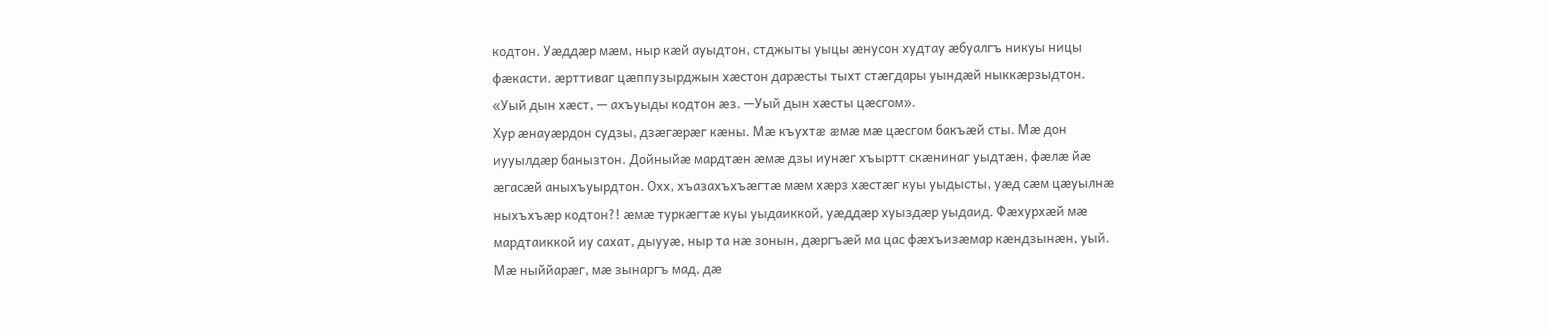кодтон. Уæддæр мæм, ныр кæй ауыдтон, стджыты уыцы æнусон худтау æбуалгъ никуы ницы фæкасти. æрттиваг цæппузырджын хæстон дарæсты тыхт стæгдары уындæй ныккæрзыдтон. «Уый дын хæст, — ахъуыды кодтон æз. —Уый дын хæсты цæсгом».
Хур æнауæрдон судзы, дзæгæрæг кæны. Мæ къухтæ æмæ мæ цæсгом бакъæй сты. Мæ дон иууылдæр банызтон. Дойныйæ мардтæн æмæ дзы иунæг хъыртт скæнинаг уыдтæн, фæлæ йæ æгасæй аныхъуырдтон. Охх, хъазахъхъæгтæ мæм хæрз хæстæг куы уыдысты, уæд сæм цæуылнæ ныхъхъæр кодтон?! æмæ туркæгтæ куы уыдаиккой, уæддæр хуыздæр уыдаид. Фæхурхæй мæ мардтаиккой иу сахат, дыууæ, ныр та нæ зонын, дæргъæй ма цас фæхъизæмар кæндзынæн, уый. Мæ ныййарæг, мæ зынаргъ мад, дæ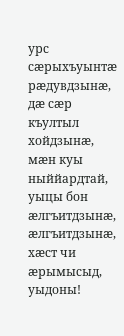урс сæрыхъуынтæ рæдувдзынæ, дæ сæр къултыл хойдзынæ, мæн куы ныййардтай, уыцы бон æлгъитдзынæ, æлгъитдзынæ, хæст чи æрымысыд, уыдоны!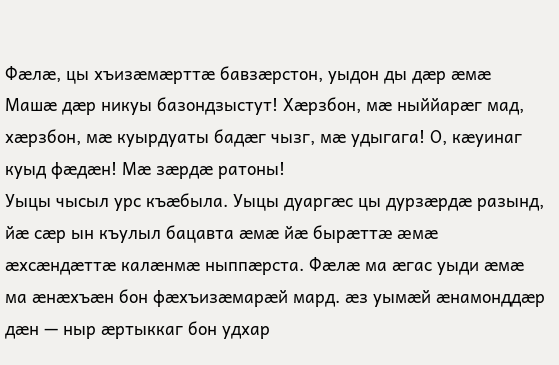Фæлæ, цы хъизæмæрттæ бавзæрстон, уыдон ды дæр æмæ Машæ дæр никуы базондзыстут! Хæрзбон, мæ ныййарæг мад, хæрзбон, мæ куырдуаты бадæг чызг, мæ удыгага! О, кæуинаг куыд фæдæн! Мæ зæрдæ ратоны!
Уыцы чысыл урс къæбыла. Уыцы дуаргæс цы дурзæрдæ разынд, йæ сæр ын къулыл бацавта æмæ йæ бырæттæ æмæ æхсæндæттæ калæнмæ ныппæрста. Фæлæ ма æгас уыди æмæ ма æнæхъæн бон фæхъизæмарæй мард. æз уымæй æнамонддæр дæн — ныр æртыккаг бон удхар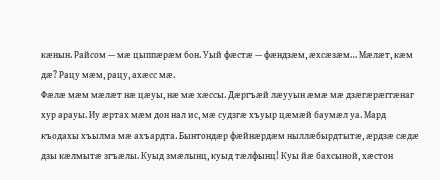кæнын. Райсом — мæ цыппæрæм бон. Уый фæстæ — фæндзæм, æхсæзæм… Мæлæт, кæм дæ? Рацу мæм, рацу, ахæсс мæ.
Фæлæ мæм мæлæт нæ цæуы, нæ мæ хæссы. Дæргъæй лæууын æмæ мæ дзæгæрæггæнаг хур арауы. Иу æртах мæм дон нал ис, мæ судзгæ хъуыр цæмæй баумæл уа. Мард къодахы хъылма мæ ахъардта. Бынтондæр фæйнæрдæм ныллæбырдтытæ, æрдзæ сæдæ дзы кæлмытæ згъæлы. Куыд змæлынц, куыд тæлфынц! Куы йæ бахсыной, хæстон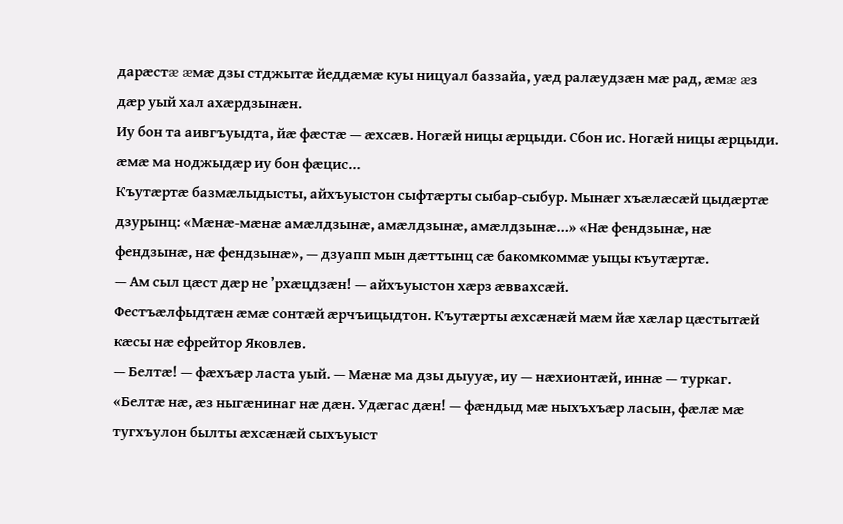дарæстæ æмæ дзы стджытæ йеддæмæ куы ницуал баззайа, уæд ралæудзæн мæ рад, æмæ æз дæр уый хал ахæрдзынæн.
Иу бон та аивгъуыдта, йæ фæстæ — æхсæв. Ногæй ницы æрцыди. Сбон ис. Ногæй ницы æрцыди. æмæ ма ноджыдæр иу бон фæцис…
Къутæртæ базмæлыдысты, айхъуыстон сыфтæрты сыбар-сыбур. Мынæг хъæлæсæй цыдæртæ дзурынц: «Мæнæ-мæнæ амæлдзынæ, амæлдзынæ, амæлдзынæ…» «Нæ фендзынæ, нæ фендзынæ, нæ фендзынæ», — дзуапп мын дæттынц сæ бакомкоммæ уыцы къутæртæ.
— Ам сыл цæст дæр не ’рхæцдзæн! — айхъуыстон хæрз æввахсæй.
Фестъæлфыдтæн æмæ сонтæй æрчъицыдтон. Къутæрты æхсæнæй мæм йæ хæлар цæстытæй кæсы нæ ефрейтор Яковлев.
— Белтæ! — фæхъæр ласта уый. — Мæнæ ма дзы дыууæ, иу — нæхионтæй, иннæ — туркаг.
«Белтæ нæ, æз ныгæнинаг нæ дæн. Удæгас дæн! — фæндыд мæ ныхъхъæр ласын, фæлæ мæ тугхъулон былты æхсæнæй сыхъуыст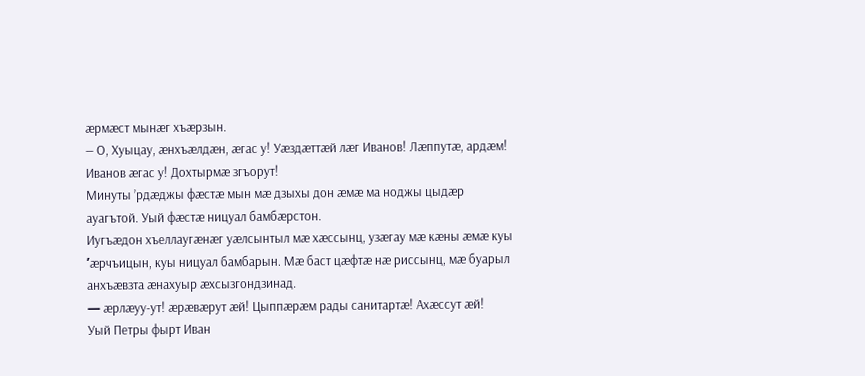æрмæст мынæг хъæрзын.
— О, Хуыцау, æнхъæлдæн, æгас у! Уæздæттæй лæг Иванов! Лæппутæ, ардæм! Иванов æгас у! Дохтырмæ згъорут!
Минуты ’рдæджы фæстæ мын мæ дзыхы дон æмæ ма ноджы цыдæр ауагътой. Уый фæстæ ницуал бамбæрстон.
Иугъæдон хъеллаугæнæг уæлсынтыл мæ хæссынц, узæгау мæ кæны æмæ куы ’æрчъицын, куы ницуал бамбарын. Мæ баст цæфтæ нæ риссынц, мæ буарыл анхъæвзта æнахуыр æхсызгондзинад.
— æрлæуу-ут! æрæвæрут æй! Цыппæрæм рады санитартæ! Ахæссут æй!
Уый Петры фырт Иван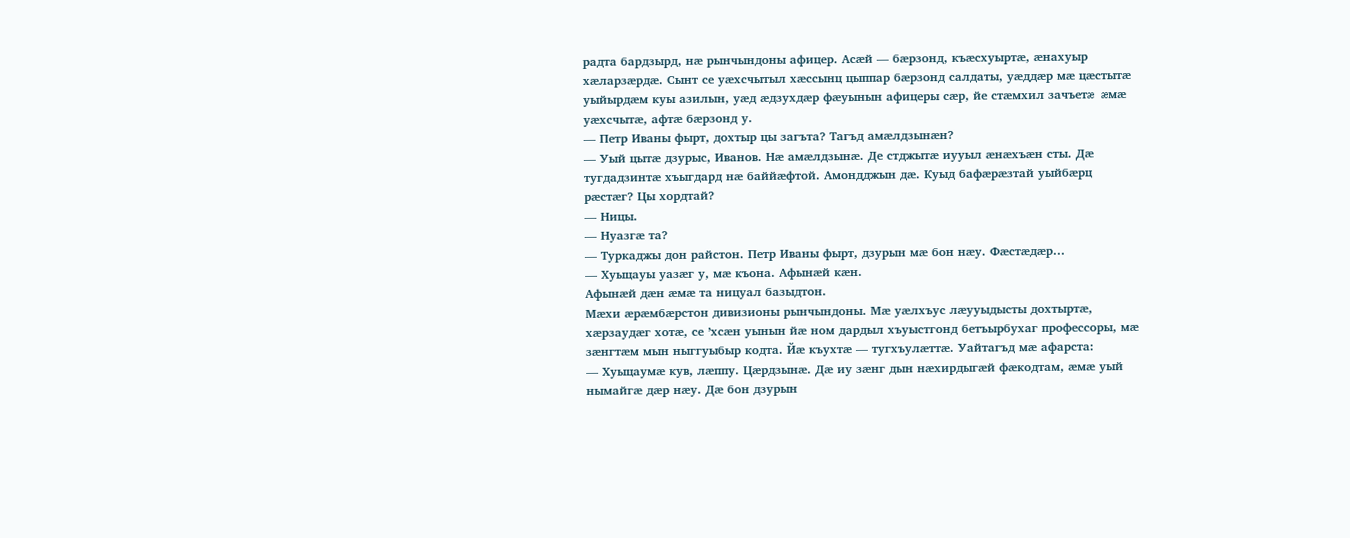радта бардзырд, нæ рынчындоны афицер. Асæй — бæрзонд, къæсхуыртæ, æнахуыр хæларзæрдæ. Сынт се уæхсчытыл хæссынц цыппар бæрзонд салдаты, уæддæр мæ цæстытæ уыйырдæм куы азилын, уæд æдзухдæр фæуынын афицеры сæр, йе стæмхил зачъетæ æмæ уæхсчытæ, афтæ бæрзонд у.
— Петр Иваны фырт, дохтыр цы загъта? Тагъд амæлдзынæн?
— Уый цытæ дзурыс, Иванов. Нæ амæлдзынæ. Де стджытæ иууыл æнæхъæн сты. Дæ тугдадзинтæ хъыгдард нæ баййæфтой. Амондджын дæ. Куыд бафæрæзтай уыйбæрц рæстæг? Цы хордтай?
— Ницы.
— Нуазгæ та?
— Туркаджы дон райстон. Петр Иваны фырт, дзурын мæ бон нæу. Фæстæдæр…
— Хуыцауы уазæг у, мæ къона. Афынæй кæн.
Афынæй дæн æмæ та ницуал базыдтон.
Мæхи æрæмбæрстон дивизионы рынчындоны. Мæ уæлхъус лæууыдысты дохтыртæ, хæрзаудæг хотæ, се ’хсæн уынын йæ ном дардыл хъуыстгонд бетъырбухаг профессоры, мæ зæнгтæм мын ныггуыбыр кодта. Йæ къухтæ — тугхъулæттæ. Уайтагъд мæ афарста:
— Хуыцаумæ кув, лæппу. Цæрдзынæ. Дæ иу зæнг дын нæхирдыгæй фæкодтам, æмæ уый нымайгæ дæр нæу. Дæ бон дзурын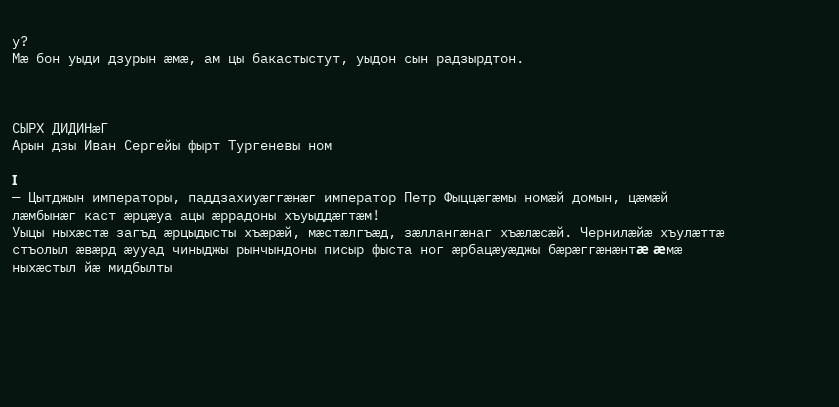у?
Мæ бон уыди дзурын æмæ, ам цы бакастыстут, уыдон сын радзырдтон.



СЫРХ ДИДИНæГ
Арын дзы Иван Сергейы фырт Тургеневы ном

I
— Цытджын императоры, паддзахиуæггæнæг император Петр Фыццæгæмы номæй домын, цæмæй лæмбынæг каст æрцæуа ацы æррадоны хъуыддæгтæм!
Уыцы ныхæстæ загъд æрцыдысты хъæрæй, мæстæлгъæд, зæллангæнаг хъæлæсæй. Чернилæйæ хъулæттæ стъолыл æвæрд æууад чиныджы рынчындоны писыр фыста ног æрбацæуæджы бæрæггæнæнтæ æмæ ныхæстыл йæ мидбылты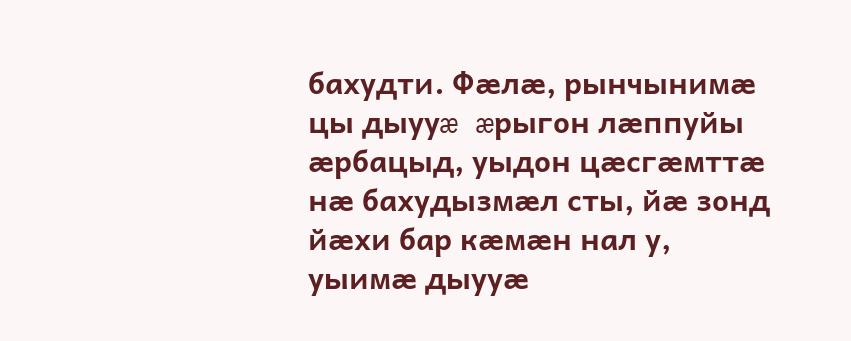бахудти. Фæлæ, рынчынимæ цы дыууæ æрыгон лæппуйы æрбацыд, уыдон цæсгæмттæ нæ бахудызмæл сты, йæ зонд йæхи бар кæмæн нал у, уыимæ дыууæ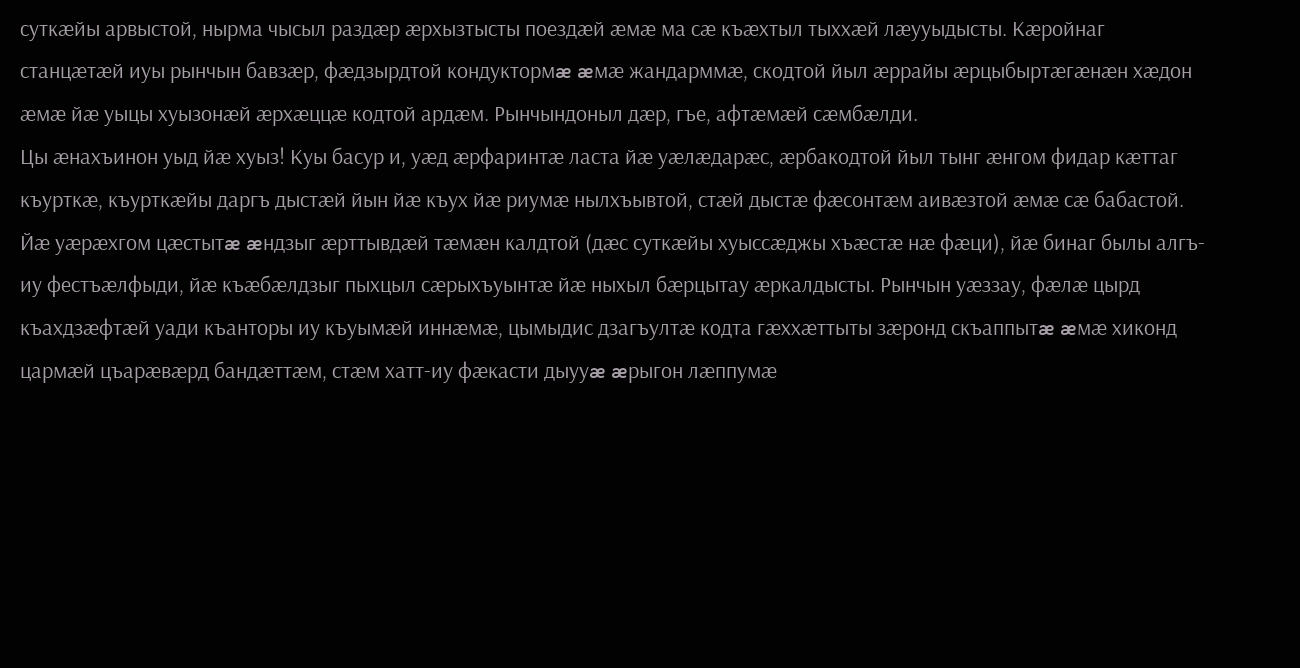суткæйы арвыстой, нырма чысыл раздæр æрхызтысты поездæй æмæ ма сæ къæхтыл тыххæй лæууыдысты. Кæройнаг станцæтæй иуы рынчын бавзæр, фæдзырдтой кондуктормæ æмæ жандарммæ, скодтой йыл æррайы æрцыбыртæгæнæн хæдон æмæ йæ уыцы хуызонæй æрхæццæ кодтой ардæм. Рынчындоныл дæр, гъе, афтæмæй сæмбæлди.
Цы æнахъинон уыд йæ хуыз! Куы басур и, уæд æрфаринтæ ласта йæ уæлæдарæс, æрбакодтой йыл тынг æнгом фидар кæттаг къурткæ, къурткæйы даргъ дыстæй йын йæ къух йæ риумæ нылхъывтой, стæй дыстæ фæсонтæм аивæзтой æмæ сæ бабастой. Йæ уæрæхгом цæстытæ æндзыг æрттывдæй тæмæн калдтой (дæс суткæйы хуыссæджы хъæстæ нæ фæци), йæ бинаг былы алгъ-иу фестъæлфыди, йæ къæбæлдзыг пыхцыл сæрыхъуынтæ йæ ныхыл бæрцытау æркалдысты. Рынчын уæззау, фæлæ цырд къахдзæфтæй уади къанторы иу къуымæй иннæмæ, цымыдис дзагъултæ кодта гæххæттыты зæронд скъаппытæ æмæ хиконд цармæй цъарæвæрд бандæттæм, стæм хатт-иу фæкасти дыууæ æрыгон лæппумæ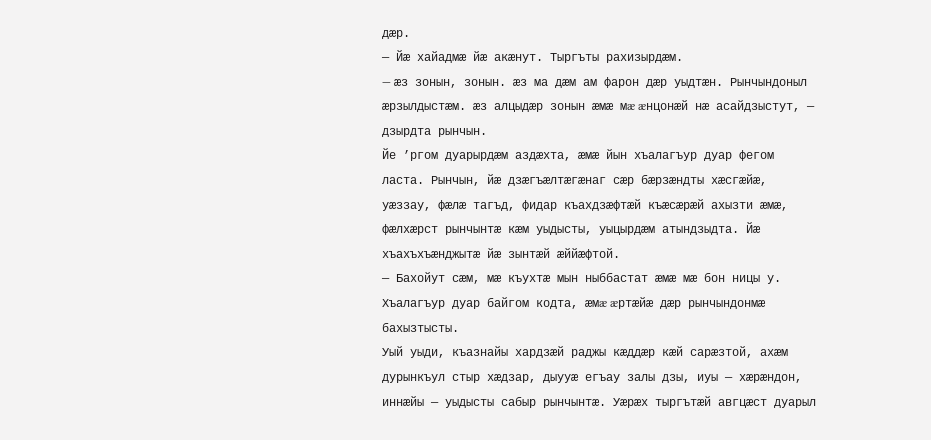дæр.
— Йæ хайадмæ йæ акæнут. Тыргъты рахизырдæм.
— æз зонын, зонын. æз ма дæм ам фарон дæр уыдтæн. Рынчындоныл æрзылдыстæм. æз алцыдæр зонын æмæ мæ æнцонæй нæ асайдзыстут, — дзырдта рынчын.
Йе ’ргом дуарырдæм аздæхта, æмæ йын хъалагъур дуар фегом ласта. Рынчын, йæ дзæгъæлтæгæнаг сæр бæрзæндты хæсгæйæ, уæззау, фæлæ тагъд, фидар къахдзæфтæй къæсæрæй ахызти æмæ, фæлхæрст рынчынтæ кæм уыдысты, уыцырдæм атындзыдта. Йæ хъахъхъæнджытæ йæ зынтæй æййæфтой.
— Бахойут сæм, мæ къухтæ мын ныббастат æмæ мæ бон ницы у.
Хъалагъур дуар байгом кодта, æмæ æртæйæ дæр рынчындонмæ бахызтысты.
Уый уыди, къазнайы хардзæй раджы кæддæр кæй сарæзтой, ахæм дурынкъул стыр хæдзар, дыууæ егъау залы дзы, иуы — хæрæндон, иннæйы — уыдысты сабыр рынчынтæ. Уæрæх тыргътæй авгцæст дуарыл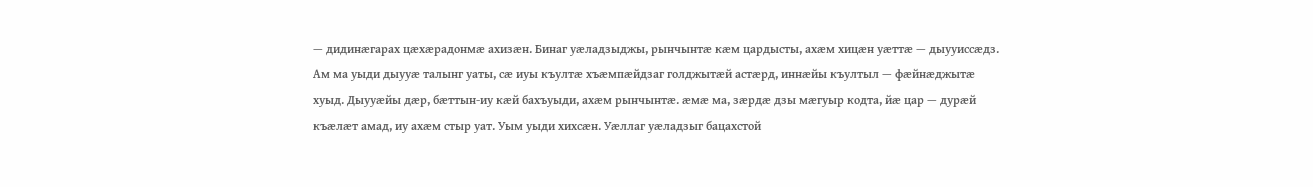— дидинæгарах цæхæрадонмæ ахизæн. Бинаг уæладзыджы, рынчынтæ кæм цардысты, ахæм хицæн уæттæ — дыууиссæдз. Ам ма уыди дыууæ талынг уаты, сæ иуы къултæ хъæмпæйдзаг голджытæй астæрд, иннæйы къултыл — фæйнæджытæ хуыд. Дыууæйы дæр, бæттын-иу кæй бахъуыди, ахæм рынчынтæ. æмæ ма, зæрдæ дзы мæгуыр кодта, йæ цар — дурæй къæлæт амад, иу ахæм стыр уат. Уым уыди хихсæн. Уæллаг уæладзыг бацахстой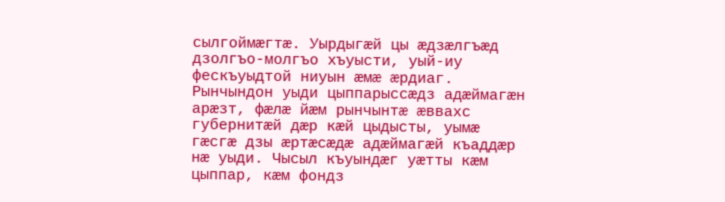сылгоймæгтæ. Уырдыгæй цы æдзæлгъæд дзолгъо-молгъо хъуысти, уый-иу фескъуыдтой ниуын æмæ æрдиаг. Рынчындон уыди цыппарыссæдз адæймагæн арæзт, фæлæ йæм рынчынтæ æввахс губернитæй дæр кæй цыдысты, уымæ гæсгæ дзы æртæсæдæ адæймагæй къаддæр нæ уыди. Чысыл къуындæг уæтты кæм цыппар, кæм фондз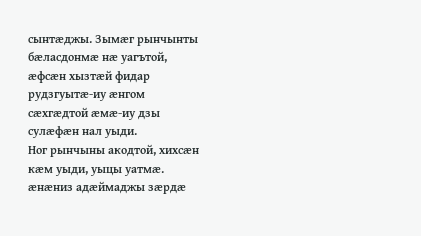сынтæджы. Зымæг рынчынты бæласдонмæ нæ уагътой, æфсæн хызтæй фидар рудзгуытæ-иу æнгом сæхгæдтой æмæ-иу дзы сулæфæн нал уыди.
Ног рынчыны акодтой, хихсæн кæм уыди, уыцы уатмæ. æнæниз адæймаджы зæрдæ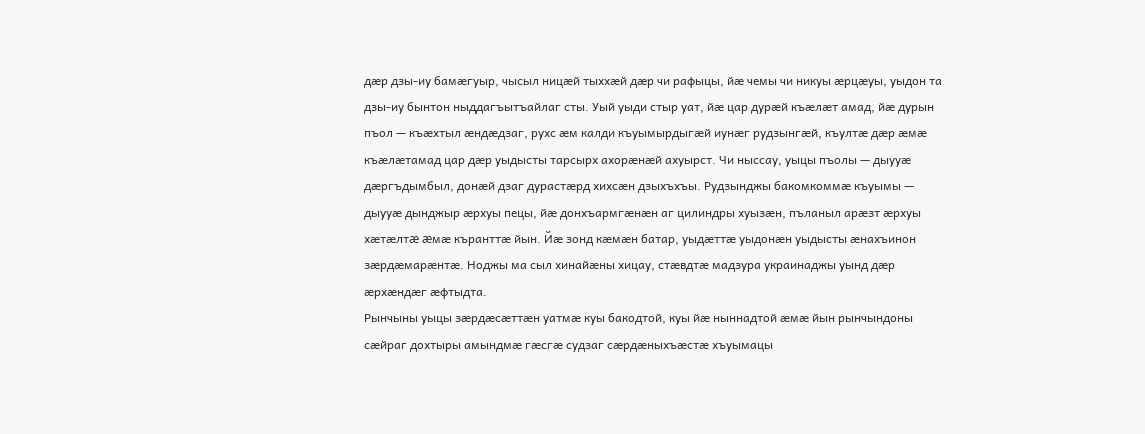дæр дзы-иу бамæгуыр, чысыл ницæй тыххæй дæр чи рафыцы, йæ чемы чи никуы æрцæуы, уыдон та дзы-иу бынтон ныддагъытъайлаг сты. Уый уыди стыр уат, йæ цар дурæй къæлæт амад, йæ дурын пъол — къæхтыл æндæдзаг, рухс æм калди къуымырдыгæй иунæг рудзынгæй, къултæ дæр æмæ къæлæтамад цар дæр уыдысты тарсырх ахорæнæй ахуырст. Чи ныссау, уыцы пъолы — дыууæ дæргъдымбыл, донæй дзаг дурастæрд хихсæн дзыхъхъы. Рудзынджы бакомкоммæ къуымы — дыууæ дынджыр æрхуы пецы, йæ донхъармгæнæн аг цилиндры хуызæн, пъланыл арæзт æрхуы хæтæлтæ æмæ къранттæ йын. Йæ зонд кæмæн батар, уыдæттæ уыдонæн уыдысты æнахъинон зæрдæмарæнтæ. Ноджы ма сыл хинайæны хицау, стæвдтæ мадзура украинаджы уынд дæр æрхæндæг æфтыдта.
Рынчыны уыцы зæрдæсæттæн уатмæ куы бакодтой, куы йæ ныннадтой æмæ йын рынчындоны сæйраг дохтыры амындмæ гæсгæ судзаг сæрдæныхъæстæ хъуымацы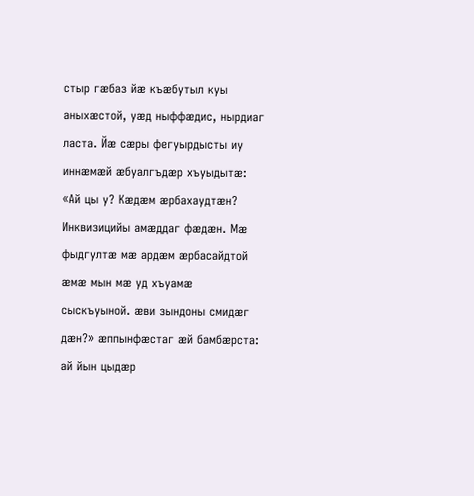стыр гæбаз йæ къæбутыл куы аныхæстой, уæд ныффæдис, нырдиаг ласта. Йæ сæры фегуырдысты иу иннæмæй æбуалгъдæр хъуыдытæ: «Ай цы у? Кæдæм æрбахаудтæн? Инквизицийы амæддаг фæдæн. Мæ фыдгултæ мæ ардæм æрбасайдтой æмæ мын мæ уд хъуамæ сыскъуыной. æви зындоны смидæг дæн?» æппынфæстаг æй бамбæрста: ай йын цыдæр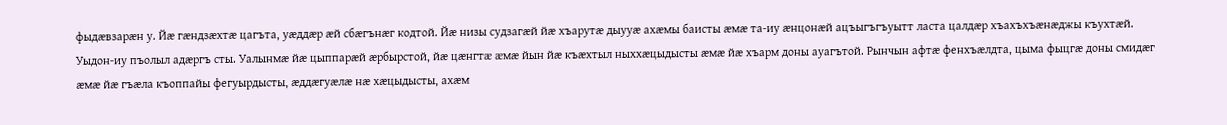фыдæвзарæн у. Йæ гæндзæхтæ цагъта, уæддæр æй сбæгънæг кодтой. Йæ низы судзагæй йæ хъарутæ дыууæ ахæмы баисты æмæ та-иу æнцонæй ацъыгъгъуытт ласта цалдæр хъахъхъæнæджы къухтæй. Уыдон-иу пъолыл адæргъ сты. Уалынмæ йæ цыппарæй æрбырстой, йæ цæнгтæ æмæ йын йæ къæхтыл ныххæцыдысты æмæ йæ хъарм доны ауагътой. Рынчын афтæ фенхъæлдта, цыма фыцгæ доны смидæг æмæ йæ гъæла къоппайы фегуырдысты, æддæгуæлæ нæ хæцыдысты, ахæм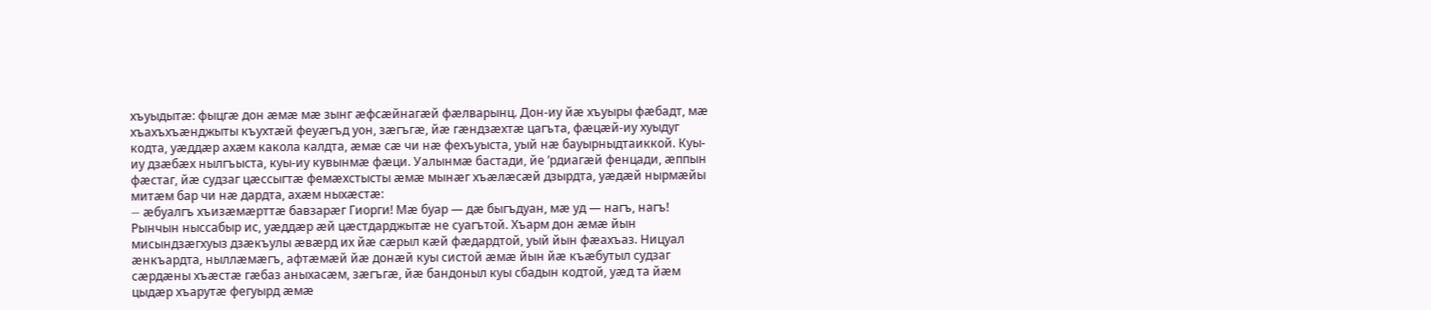хъуыдытæ: фыцгæ дон æмæ мæ зынг æфсæйнагæй фæлварынц. Дон-иу йæ хъуыры фæбадт, мæ хъахъхъæнджыты къухтæй феуæгъд уон, зæгъгæ, йæ гæндзæхтæ цагъта, фæцæй-иу хуыдуг кодта, уæддæр ахæм какола калдта, æмæ сæ чи нæ фехъуыста, уый нæ бауырныдтаиккой. Куы-иу дзæбæх нылгъыста, куы-иу кувынмæ фæци. Уалынмæ бастади, йе ’рдиагæй фенцади, æппын фæстаг, йæ судзаг цæссыгтæ фемæхстысты æмæ мынæг хъæлæсæй дзырдта, уæдæй нырмæйы митæм бар чи нæ дардта, ахæм ныхæстæ:
— æбуалгъ хъизæмæрттæ бавзарæг Гиорги! Мæ буар — дæ быгъдуан, мæ уд — нагъ, нагъ!
Рынчын ныссабыр ис, уæддæр æй цæстдарджытæ не суагътой. Хъарм дон æмæ йын мисындзæгхуыз дзæкъулы æвæрд их йæ сæрыл кæй фæдардтой, уый йын фæахъаз. Ницуал æнкъардта, ныллæмæгъ, афтæмæй йæ донæй куы систой æмæ йын йæ къæбутыл судзаг сæрдæны хъæстæ гæбаз аныхасæм, зæгъгæ, йæ бандоныл куы сбадын кодтой, уæд та йæм цыдæр хъарутæ фегуырд æмæ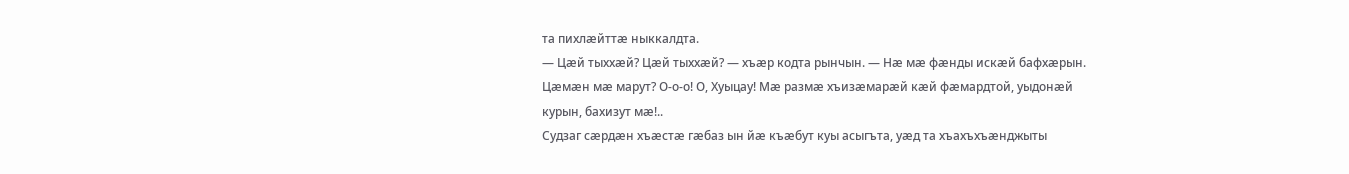та пихлæйттæ ныккалдта.
— Цæй тыххæй? Цæй тыххæй? — хъæр кодта рынчын. — Нæ мæ фæнды искæй бафхæрын. Цæмæн мæ марут? О-о-о! О, Хуыцау! Мæ размæ хъизæмарæй кæй фæмардтой, уыдонæй курын, бахизут мæ!..
Судзаг сæрдæн хъæстæ гæбаз ын йæ къæбут куы асыгъта, уæд та хъахъхъæнджыты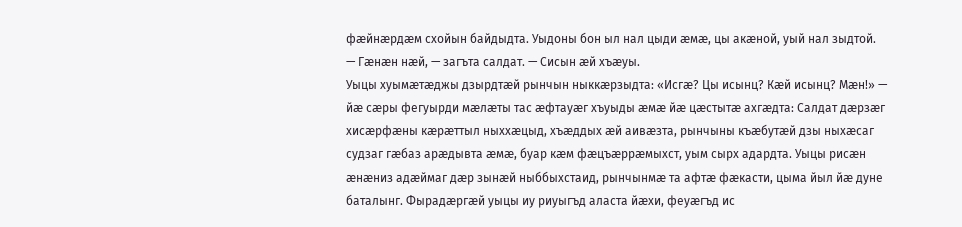фæйнæрдæм схойын байдыдта. Уыдоны бон ыл нал цыди æмæ, цы акæной, уый нал зыдтой.
— Гæнæн нæй, — загъта салдат. — Сисын æй хъæуы.
Уыцы хуымæтæджы дзырдтæй рынчын ныккæрзыдта: «Исгæ? Цы исынц? Кæй исынц? Мæн!» — йæ сæры фегуырди мæлæты тас æфтауæг хъуыды æмæ йæ цæстытæ ахгæдта: Салдат дæрзæг хисæрфæны кæрæттыл ныххæцыд, хъæддых æй аивæзта, рынчыны къæбутæй дзы ныхæсаг судзаг гæбаз арæдывта æмæ, буар кæм фæцъæррæмыхст, уым сырх адардта. Уыцы рисæн æнæниз адæймаг дæр зынæй ныббыхстаид, рынчынмæ та афтæ фæкасти, цыма йыл йæ дуне баталынг. Фырадæргæй уыцы иу риуыгъд аласта йæхи, феуæгъд ис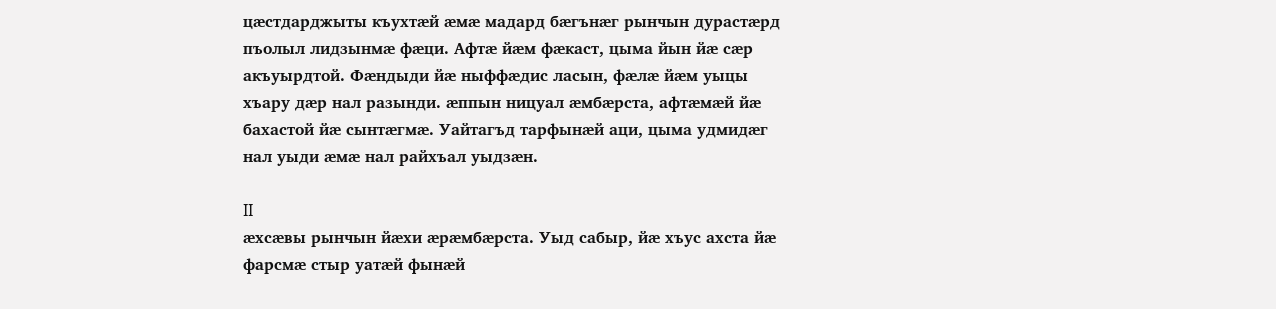цæстдарджыты къухтæй æмæ мадард бæгънæг рынчын дурастæрд пъолыл лидзынмæ фæци. Афтæ йæм фæкаст, цыма йын йæ сæр акъуырдтой. Фæндыди йæ ныффæдис ласын, фæлæ йæм уыцы хъару дæр нал разынди. æппын ницуал æмбæрста, афтæмæй йæ бахастой йæ сынтæгмæ. Уайтагъд тарфынæй аци, цыма удмидæг нал уыди æмæ нал райхъал уыдзæн.

II
æхсæвы рынчын йæхи æрæмбæрста. Уыд сабыр, йæ хъус ахста йæ фарсмæ стыр уатæй фынæй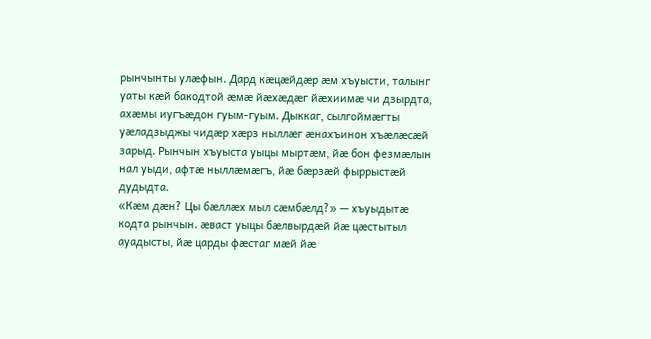рынчынты улæфын. Дард кæцæйдæр æм хъуысти, талынг уаты кæй бакодтой æмæ йæхæдæг йæхиимæ чи дзырдта, ахæмы иугъæдон гуым-гуым. Дыккаг, сылгоймæгты уæладзыджы чидæр хæрз ныллæг æнахъинон хъæлæсæй зарыд. Рынчын хъуыста уыцы мыртæм, йæ бон фезмæлын нал уыди, афтæ ныллæмæгъ, йæ бæрзæй фыррыстæй дудыдта.
«Кæм дæн? Цы бæллæх мыл сæмбæлд?» — хъуыдытæ кодта рынчын. æваст уыцы бæлвырдæй йæ цæстытыл ауадысты, йæ царды фæстаг мæй йæ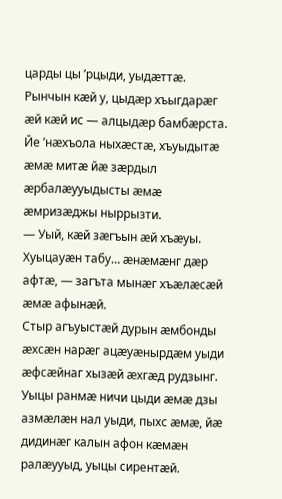царды цы ’рцыди, уыдæттæ. Рынчын кæй у, цыдæр хъыгдарæг æй кæй ис — алцыдæр бамбæрста. Йе ’нæхъола ныхæстæ, хъуыдытæ æмæ митæ йæ зæрдыл æрбалæууыдысты æмæ æмризæджы ныррызти.
— Уый, кæй зæгъын æй хъæуы. Хуыцауæн табу… æнæмæнг дæр афтæ, — загъта мынæг хъæлæсæй æмæ афынæй.
Стыр агъуыстæй дурын æмбонды æхсæн нарæг ацæуæнырдæм уыди æфсæйнаг хызæй æхгæд рудзынг. Уыцы ранмæ ничи цыди æмæ дзы азмæлæн нал уыди, пыхс æмæ, йæ дидинæг калын афон кæмæн ралæууыд, уыцы сирентæй.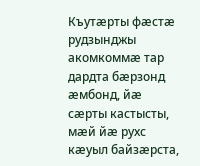Къутæрты фæстæ рудзынджы акомкоммæ тар дардта бæрзонд æмбонд, йæ сæрты кастысты, мæй йæ рухс кæуыл байзæрста,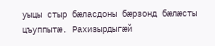уыцы стыр бæласдоны бæрзонд бæлæсты цъуппытæ. Рахизырдыгæй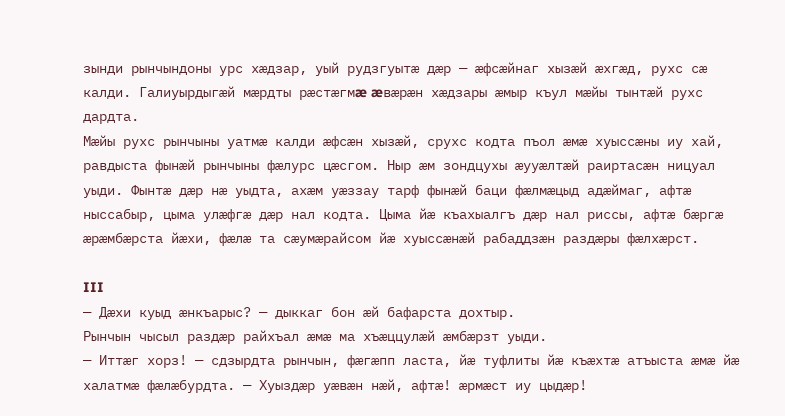зынди рынчындоны урс хæдзар, уый рудзгуытæ дæр — æфсæйнаг хызæй æхгæд, рухс сæ калди. Галиуырдыгæй мæрдты рæстæгмæ æвæрæн хæдзары æмыр къул мæйы тынтæй рухс дардта.
Мæйы рухс рынчыны уатмæ калди æфсæн хызæй, срухс кодта пъол æмæ хуыссæны иу хай, равдыста фынæй рынчыны фæлурс цæсгом. Ныр æм зондцухы æууæлтæй раиртасæн ницуал уыди. Фынтæ дæр нæ уыдта, ахæм уæззау тарф фынæй баци фæлмæцыд адæймаг, афтæ ныссабыр, цыма улæфгæ дæр нал кодта. Цыма йæ къахыалгъ дæр нал риссы, афтæ бæргæ æрæмбæрста йæхи, фæлæ та сæумæрайсом йæ хуыссæнæй рабаддзæн раздæры фæлхæрст.

III
— Дæхи куыд æнкъарыс? — дыккаг бон æй бафарста дохтыр.
Рынчын чысыл раздæр райхъал æмæ ма хъæццулæй æмбæрзт уыди.
— Иттæг хорз! — сдзырдта рынчын, фæгæпп ласта, йæ туфлиты йæ къæхтæ атъыста æмæ йæ халатмæ фæлæбурдта. — Хуыздæр уæвæн нæй, афтæ! æрмæст иу цыдæр!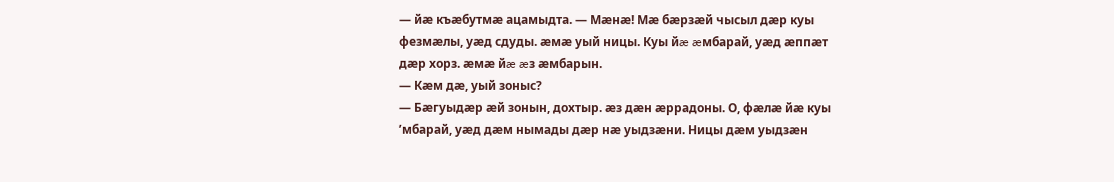— йæ къæбутмæ ацамыдта. — Мæнæ! Мæ бæрзæй чысыл дæр куы фезмæлы, уæд сдуды. æмæ уый ницы. Куы йæ æмбарай, уæд æппæт дæр хорз. æмæ йæ æз æмбарын.
— Кæм дæ, уый зоныс?
— Бæгуыдæр æй зонын, дохтыр. æз дæн æррадоны. О, фæлæ йæ куы ’мбарай, уæд дæм нымады дæр нæ уыдзæни. Ницы дæм уыдзæн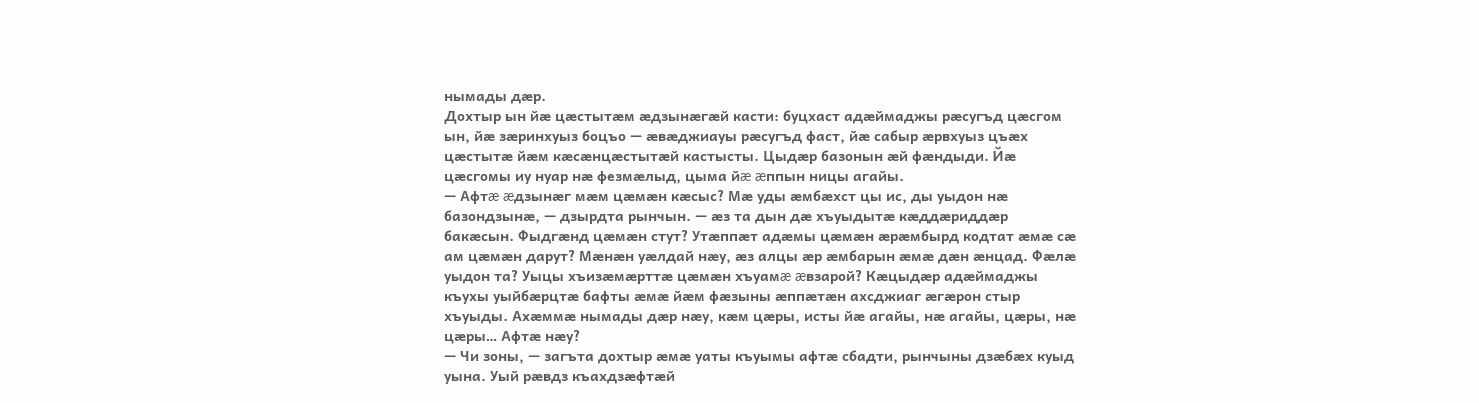нымады дæр.
Дохтыр ын йæ цæстытæм æдзынæгæй касти: буцхаст адæймаджы рæсугъд цæсгом ын, йæ зæринхуыз боцъо — æвæджиауы рæсугъд фаст, йæ сабыр æрвхуыз цъæх цæстытæ йæм кæсæнцæстытæй кастысты. Цыдæр базонын æй фæндыди. Йæ цæсгомы иу нуар нæ фезмæлыд, цыма йæ æппын ницы агайы.
— Афтæ æдзынæг мæм цæмæн кæсыс? Мæ уды æмбæхст цы ис, ды уыдон нæ базондзынæ, — дзырдта рынчын. — æз та дын дæ хъуыдытæ кæддæриддæр бакæсын. Фыдгæнд цæмæн стут? Утæппæт адæмы цæмæн æрæмбырд кодтат æмæ сæ ам цæмæн дарут? Мæнæн уæлдай нæу, æз алцы æр æмбарын æмæ дæн æнцад. Фæлæ уыдон та? Уыцы хъизæмæрттæ цæмæн хъуамæ æвзарой? Кæцыдæр адæймаджы къухы уыйбæрцтæ бафты æмæ йæм фæзыны æппæтæн ахсджиаг æгæрон стыр хъуыды. Ахæммæ нымады дæр нæу, кæм цæры, исты йæ агайы, нæ агайы, цæры, нæ цæры… Афтæ нæу?
— Чи зоны, — загъта дохтыр æмæ уаты къуымы афтæ сбадти, рынчыны дзæбæх куыд уына. Уый рæвдз къахдзæфтæй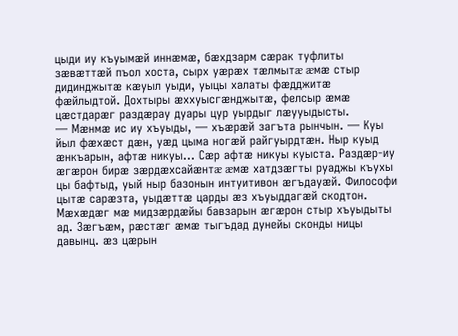цыди иу къуымæй иннæмæ, бæхдзарм сæрак туфлиты зæвæттæй пъол хоста, сырх уæрæх тæлмытæ æмæ стыр дидинджытæ кæуыл уыди, уыцы халаты фæдджитæ фæйлыдтой. Дохтыры æххуысгæнджытæ, фелсыр æмæ цæстдарæг раздæрау дуары цур уырдыг лæууыдысты.
— Мæнмæ ис иу хъуыды, — хъæрæй загъта рынчын. — Куы йыл фæхæст дæн, уæд цыма ногæй райгуырдтæн. Ныр куыд æнкъарын, афтæ никуы… Сæр афтæ никуы куыста. Раздæр-иу æгæрон бирæ зæрдæхсайæнтæ æмæ хатдзæгты руаджы къухы цы бафтыд, уый ныр базонын интуитивон æгъдауæй. Философи цытæ сарæзта, уыдæттæ царды æз хъуыддагæй скодтон. Мæхæдæг мæ мидзæрдæйы бавзарын æгæрон стыр хъуыдыты ад. Зæгъæм, рæстæг æмæ тыгъдад дунейы сконды ницы давынц. æз цæрын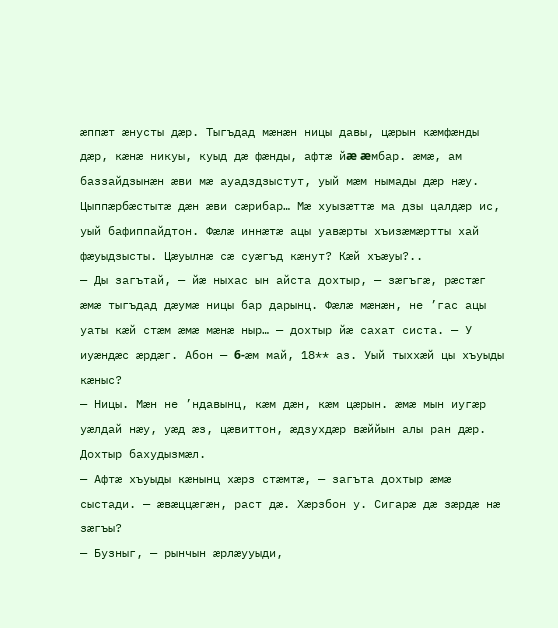æппæт æнусты дæр. Тыгъдад мæнæн ницы давы, цæрын кæмфæнды дæр, кæнæ никуы, куыд дæ фæнды, афтæ йæ æмбар. æмæ, ам баззайдзынæн æви мæ ауадздзыстут, уый мæм нымады дæр нæу. Цыппæрбæстытæ дæн æви сæрибар… Мæ хуызæттæ ма дзы цалдæр ис, уый бафиппайдтон. Фæлæ иннæтæ ацы уавæрты хъизæмæртты хай фæуыдзысты. Цæуылнæ сæ суæгъд кæнут? Кæй хъæуы?..
— Ды загътай, — йæ ныхас ын айста дохтыр, — зæгъгæ, рæстæг æмæ тыгъдад дæумæ ницы бар дарынц. Фæлæ мæнæн, не ’гас ацы уаты кæй стæм æмæ мæнæ ныр… — дохтыр йæ сахат систа. — У иуæндæс æрдæг. Абон — 6-æм май, 18** аз. Уый тыххæй цы хъуыды кæныс?
— Ницы. Мæн не ’ндавынц, кæм дæн, кæм цæрын. æмæ мын иугæр уæлдай нæу, уæд æз, цæвиттон, æдзухдæр вæййын алы ран дæр.
Дохтыр бахудызмæл.
— Афтæ хъуыды кæнынц хæрз стæмтæ, — загъта дохтыр æмæ сыстади. — æвæццæгæн, раст дæ. Хæрзбон у. Сигарæ дæ зæрдæ нæ зæгъы?
— Бузныг, — рынчын æрлæууыди,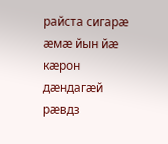райста сигарæ æмæ йын йæ кæрон дæндагæй рæвдз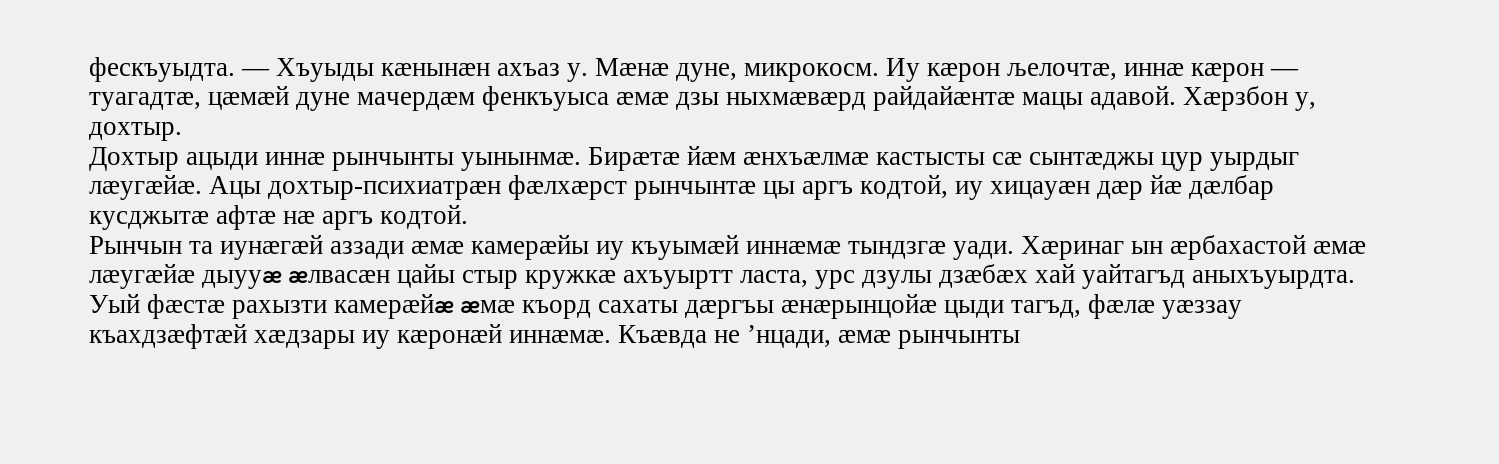фескъуыдта. — Хъуыды кæнынæн ахъаз у. Мæнæ дуне, микрокосм. Иу кæрон љелочтæ, иннæ кæрон — туагадтæ, цæмæй дуне мачердæм фенкъуыса æмæ дзы ныхмæвæрд райдайæнтæ мацы адавой. Хæрзбон у, дохтыр.
Дохтыр ацыди иннæ рынчынты уынынмæ. Бирæтæ йæм æнхъæлмæ кастысты сæ сынтæджы цур уырдыг лæугæйæ. Ацы дохтыр-психиатрæн фæлхæрст рынчынтæ цы аргъ кодтой, иу хицауæн дæр йæ дæлбар кусджытæ афтæ нæ аргъ кодтой.
Рынчын та иунæгæй аззади æмæ камерæйы иу къуымæй иннæмæ тындзгæ уади. Хæринаг ын æрбахастой æмæ лæугæйæ дыууæ æлвасæн цайы стыр кружкæ ахъуыртт ласта, урс дзулы дзæбæх хай уайтагъд аныхъуырдта. Уый фæстæ рахызти камерæйæ æмæ къорд сахаты дæргъы æнæрынцойæ цыди тагъд, фæлæ уæззау къахдзæфтæй хæдзары иу кæронæй иннæмæ. Къæвда не ’нцади, æмæ рынчынты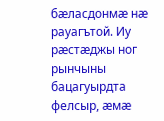бæласдонмæ нæ рауагътой. Иу рæстæджы ног рынчыны бацагуырдта фелсыр, æмæ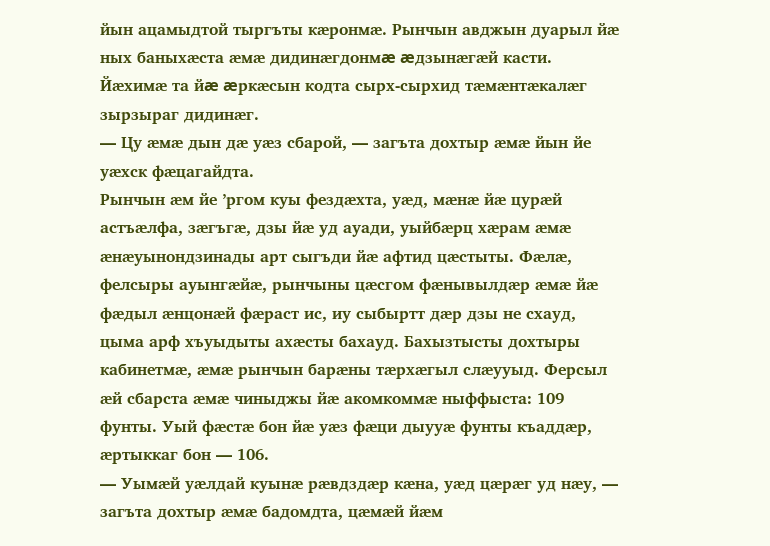йын ацамыдтой тыргъты кæронмæ. Рынчын авджын дуарыл йæ ных баныхæста æмæ дидинæгдонмæ æдзынæгæй касти. Йæхимæ та йæ æркæсын кодта сырх-сырхид тæмæнтæкалæг зырзыраг дидинæг.
— Цу æмæ дын дæ уæз сбарой, — загъта дохтыр æмæ йын йе уæхск фæцагайдта.
Рынчын æм йе ’ргом куы фездæхта, уæд, мæнæ йæ цурæй астъæлфа, зæгъгæ, дзы йæ уд ауади, уыйбæрц хæрам æмæ æнæуынондзинады арт сыгъди йæ афтид цæстыты. Фæлæ, фелсыры ауынгæйæ, рынчыны цæсгом фæнывылдæр æмæ йæ фæдыл æнцонæй фæраст ис, иу сыбыртт дæр дзы не схауд, цыма арф хъуыдыты ахæсты бахауд. Бахызтысты дохтыры кабинетмæ, æмæ рынчын барæны тæрхæгыл слæууыд. Ферсыл æй сбарста æмæ чиныджы йæ акомкоммæ ныффыста: 109 фунты. Уый фæстæ бон йæ уæз фæци дыууæ фунты къаддæр, æртыккаг бон — 106.
— Уымæй уæлдай куынæ рæвдздæр кæна, уæд цæрæг уд нæу, — загъта дохтыр æмæ бадомдта, цæмæй йæм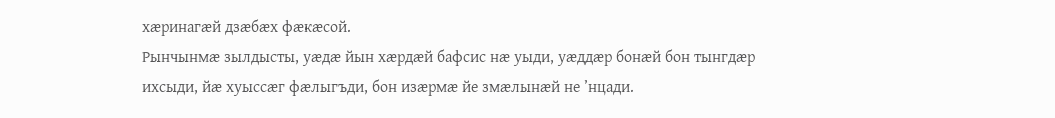хæринагæй дзæбæх фæкæсой.
Рынчынмæ зылдысты, уæдæ йын хæрдæй бафсис нæ уыди, уæддæр бонæй бон тынгдæр ихсыди, йæ хуыссæг фæлыгъди, бон изæрмæ йе змæлынæй не ’нцади.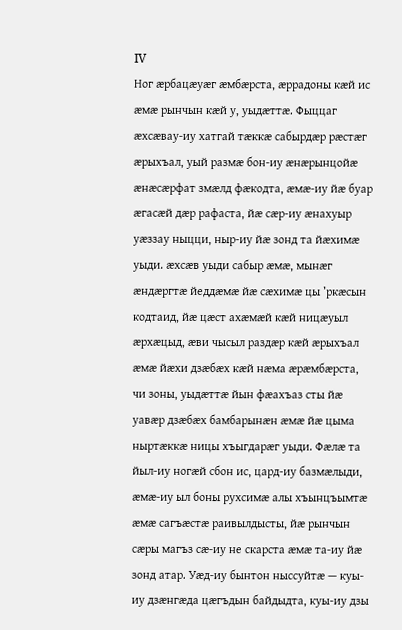IV
Ног æрбацæуæг æмбæрста, æррадоны кæй ис æмæ рынчын кæй у, уыдæттæ. Фыццаг æхсæвау-иу хатгай тæккæ сабырдæр рæстæг æрыхъал, уый размæ бон-иу æнæрынцойæ æнæсæрфат змæлд фæкодта, æмæ-иу йæ буар æгасæй дæр рафаста, йæ сæр-иу æнахуыр уæззау ныцци, ныр-иу йæ зонд та йæхимæ уыди. æхсæв уыди сабыр æмæ, мынæг æндæргтæ йеддæмæ йæ сæхимæ цы ’ркæсын кодтаид, йæ цæст ахæмæй кæй ницæуыл æрхæцыд, æви чысыл раздæр кæй æрыхъал æмæ йæхи дзæбæх кæй нæма æрæмбæрста, чи зоны, уыдæттæ йын фæахъаз сты йæ уавæр дзæбæх бамбарынæн æмæ йæ цыма ныртæккæ ницы хъыгдарæг уыди. Фæлæ та йыл-иу ногæй сбон ис, цард-иу базмæлыди, æмæ-иу ыл боны рухсимæ алы хъынцъымтæ æмæ сагъæстæ раивылдысты, йæ рынчын сæры магъз сæ-иу не скарста æмæ та-иу йæ зонд атар. Уæд-иу бынтон ныссуйтæ — куы-иу дзæнгæда цæгъдын байдыдта, куы-иу дзы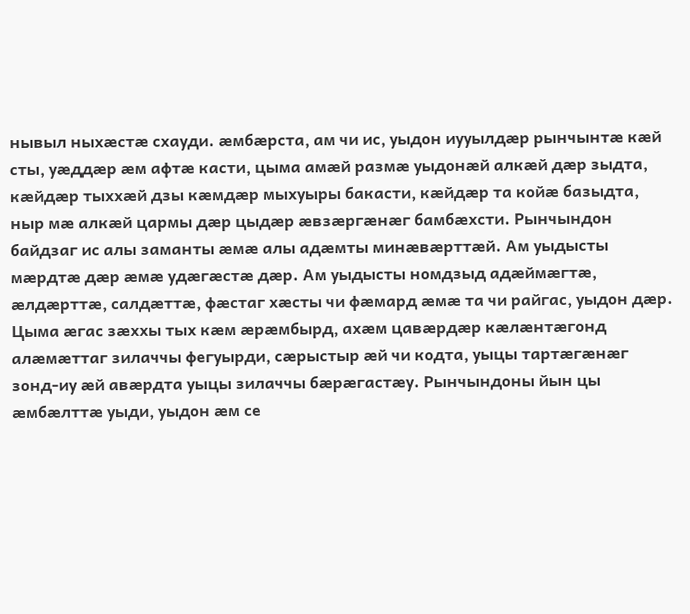нывыл ныхæстæ схауди. æмбæрста, ам чи ис, уыдон иууылдæр рынчынтæ кæй сты, уæддæр æм афтæ касти, цыма амæй размæ уыдонæй алкæй дæр зыдта, кæйдæр тыххæй дзы кæмдæр мыхуыры бакасти, кæйдæр та койæ базыдта, ныр мæ алкæй цармы дæр цыдæр æвзæргæнæг бамбæхсти. Рынчындон байдзаг ис алы заманты æмæ алы адæмты минæвæрттæй. Ам уыдысты мæрдтæ дæр æмæ удæгæстæ дæр. Ам уыдысты номдзыд адæймæгтæ, æлдæрттæ, салдæттæ, фæстаг хæсты чи фæмард æмæ та чи райгас, уыдон дæр. Цыма æгас зæххы тых кæм æрæмбырд, ахæм цавæрдæр кæлæнтæгонд алæмæттаг зилаччы фегуырди, сæрыстыр æй чи кодта, уыцы тартæгæнæг зонд-иу æй авæрдта уыцы зилаччы бæрæгастæу. Рынчындоны йын цы æмбæлттæ уыди, уыдон æм се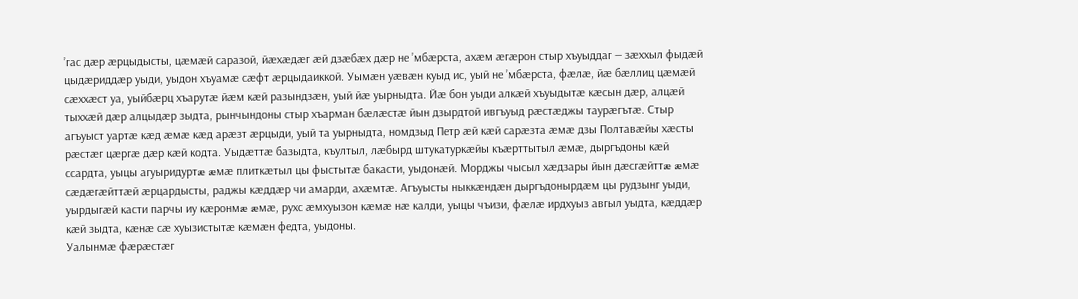’гас дæр æрцыдысты, цæмæй саразой, йæхæдæг æй дзæбæх дæр не ’мбæрста, ахæм æгæрон стыр хъуыддаг — зæххыл фыдæй цыдæриддæр уыди, уыдон хъуамæ сæфт æрцыдаиккой. Уымæн уæвæн куыд ис, уый не ’мбæрста, фæлæ, йæ бæллиц цæмæй сæххæст уа, уыйбæрц хъарутæ йæм кæй разындзæн, уый йæ уырныдта. Йæ бон уыди алкæй хъуыдытæ кæсын дæр, алцæй тыххæй дæр алцыдæр зыдта, рынчындоны стыр хъарман бæлæстæ йын дзырдтой ивгъуыд рæстæджы таурæгътæ. Стыр агъуыст уартæ кæд æмæ кæд арæзт æрцыди, уый та уырныдта, номдзыд Петр æй кæй сарæзта æмæ дзы Полтавæйы хæсты рæстæг цæргæ дæр кæй кодта. Уыдæттæ базыдта, къултыл, лæбырд штукатуркæйы къæрттытыл æмæ, дыргъдоны кæй ссардта, уыцы агуыридуртæ æмæ плиткæтыл цы фыстытæ бакасти, уыдонæй. Морджы чысыл хæдзары йын дæсгæйттæ æмæ сæдæгæйттæй æрцардысты, раджы кæддæр чи амарди, ахæмтæ. Агъуысты ныккæндæн дыргъдонырдæм цы рудзынг уыди, уырдыгæй касти парчы иу кæронмæ æмæ, рухс æмхуызон кæмæ нæ калди, уыцы чъизи, фæлæ ирдхуыз авгыл уыдта, кæддæр кæй зыдта, кæнæ сæ хуызистытæ кæмæн федта, уыдоны.
Уалынмæ фæрæстæг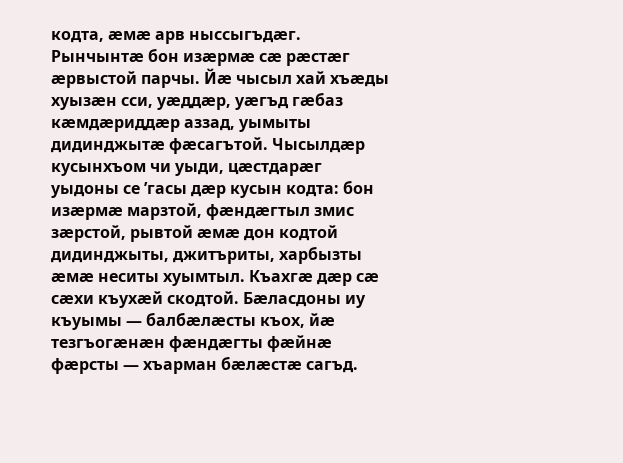кодта, æмæ арв ныссыгъдæг. Рынчынтæ бон изæрмæ сæ рæстæг æрвыстой парчы. Йæ чысыл хай хъæды хуызæн сси, уæддæр, уæгъд гæбаз кæмдæриддæр аззад, уымыты дидинджытæ фæсагътой. Чысылдæр кусынхъом чи уыди, цæстдарæг уыдоны се ’гасы дæр кусын кодта: бон изæрмæ марзтой, фæндæгтыл змис зæрстой, рывтой æмæ дон кодтой дидинджыты, джитъриты, харбызты æмæ неситы хуымтыл. Къахгæ дæр сæ сæхи къухæй скодтой. Бæласдоны иу къуымы — балбæлæсты къох, йæ тезгъогæнæн фæндæгты фæйнæ фæрсты — хъарман бæлæстæ сагъд.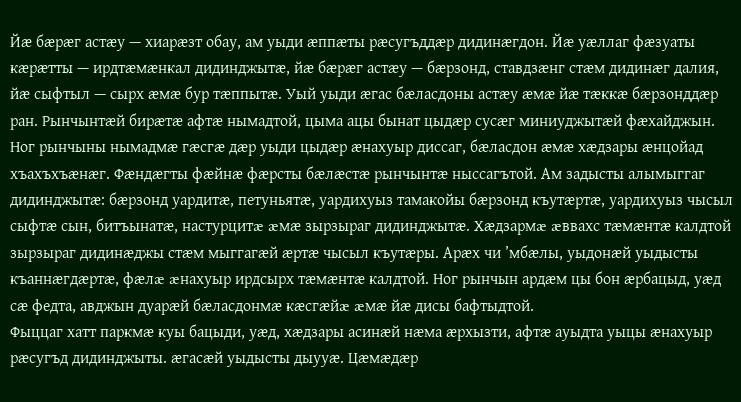Йæ бæрæг астæу — хиарæзт обау, ам уыди æппæты рæсугъддæр дидинæгдон. Йæ уæллаг фæзуаты кæрæтты — ирдтæмæнкал дидинджытæ, йæ бæрæг астæу — бæрзонд, ставдзæнг стæм дидинæг далия, йæ сыфтыл — сырх æмæ бур тæппытæ. Уый уыди æгас бæласдоны астæу æмæ йæ тæккæ бæрзонддæр ран. Рынчынтæй бирæтæ афтæ нымадтой, цыма ацы бынат цыдæр сусæг миниуджытæй фæхайджын. Ног рынчыны нымадмæ гæсгæ дæр уыди цыдæр æнахуыр диссаг, бæласдон æмæ хæдзары æнцойад хъахъхъæнæг. Фæндæгты фæйнæ фæрсты бæлæстæ рынчынтæ ныссагътой. Ам задысты алымыггаг дидинджытæ: бæрзонд уардитæ, петуньятæ, уардихуыз тамакойы бæрзонд къутæртæ, уардихуыз чысыл сыфтæ сын, битъынатæ, настурцитæ æмæ зырзыраг дидинджытæ. Хæдзармæ æввахс тæмæнтæ калдтой зырзыраг дидинæджы стæм мыггагæй æртæ чысыл къутæры. Арæх чи ’мбæлы, уыдонæй уыдысты къаннæгдæртæ, фæлæ æнахуыр ирдсырх тæмæнтæ калдтой. Ног рынчын ардæм цы бон æрбацыд, уæд сæ федта, авджын дуарæй бæласдонмæ кæсгæйæ æмæ йæ дисы бафтыдтой.
Фыццаг хатт паркмæ куы бацыди, уæд, хæдзары асинæй нæма æрхызти, афтæ ауыдта уыцы æнахуыр рæсугъд дидинджыты. æгасæй уыдысты дыууæ. Цæмæдæр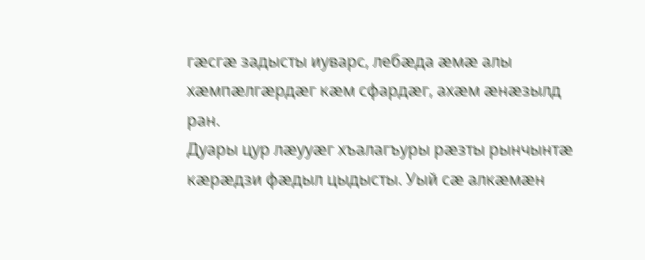гæсгæ задысты иуварс, лебæда æмæ алы хæмпæлгæрдæг кæм сфардæг, ахæм æнæзылд ран.
Дуары цур лæууæг хъалагъуры рæзты рынчынтæ кæрæдзи фæдыл цыдысты. Уый сæ алкæмæн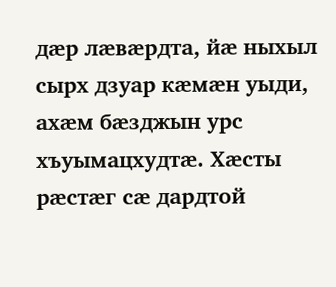дæр лæвæрдта, йæ ныхыл сырх дзуар кæмæн уыди, ахæм бæзджын урс хъуымацхудтæ. Хæсты рæстæг сæ дардтой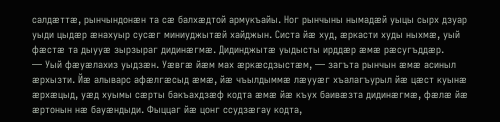салдæттæ, рынчындонæн та сæ балхæдтой армукъайы. Ног рынчыны нымадæй уыцы сырх дзуар уыди цыдæр æнахуыр сусæг миниуджытæй хайджын. Систа йæ худ, æркасти худы ныхмæ, уый фæстæ та дыууæ зырзыраг дидинæгмæ. Дидинджытæ уыдысты ирддæр æмæ рæсугъддæр.
— Уый фæуæлахиз уыдзæн. Уæвгæ йæм мах æркæсдзыстæм, — загъта рынчын æмæ асиныл æрхызти. Йæ алыварс афæлгæсыд æмæ, йæ чъылдыммæ лæууæг хъалагъурыл йæ цæст куынæ æрхæцыд, уæд хуымы сæрты бакъахдзæф кодта æмæ йæ къух баивæзта дидинæгмæ, фæлæ йæ æртонын нæ бауæндыди. Фыццаг йæ цонг ссудзæгау кодта,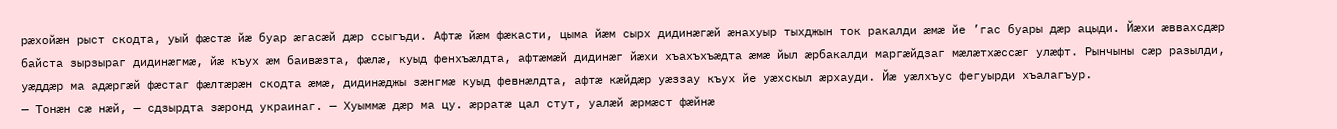рæхойæн рыст скодта, уый фæстæ йæ буар æгасæй дæр ссыгъди. Афтæ йæм фæкасти, цыма йæм сырх дидинæгæй æнахуыр тыхджын ток ракалди æмæ йе ’гас буары дæр ацыди. Йæхи æввахсдæр байста зырзыраг дидинæгмæ, йæ къух æм баивæзта, фæлæ, куыд фенхъæлдта, афтæмæй дидинæг йæхи хъахъхъæдта æмæ йыл æрбакалди маргæйдзаг мæлæтхæссæг улæфт. Рынчыны сæр разылди, уæддæр ма адæргæй фæстаг фæлтæрæн скодта æмæ, дидинæджы зæнгмæ куыд февнæлдта, афтæ кæйдæр уæззау къух йе уæхскыл æрхауди. Йæ уæлхъус фегуырди хъалагъур.
— Тонæн сæ нæй, — сдзырдта зæронд украинаг. — Хуыммæ дæр ма цу. æрратæ цал стут, уалæй æрмæст фæйнæ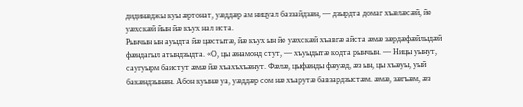дидинæджы куы æртонат, уæддæр ам ницуал баззайдзæн, — дзырдта домаг хъæлæсæй, йе уæхскæй йын йæ къух нал иста.
Рынчын ын ауыдта йæ цæстытæ, йæ къух ын йе уæхскæй хъавгæ айста æмæ зæрдæфæйлыдæй фæндагыл атындзыдта. «О, цы æнамонд стут, — хъуыдытæ кодта рынчын. — Ницы уынут, саугуырм баистут æмæ йæ хъахъхъæнут. Фæлæ, цыфæнды фæуæд, æз ын, цы хъæуы, уый бакæндзынæн. Абон куынæ уа, уæддæр сом нæ хъарутæ бавзардзыстæм. æмæ, зæгъæм, æз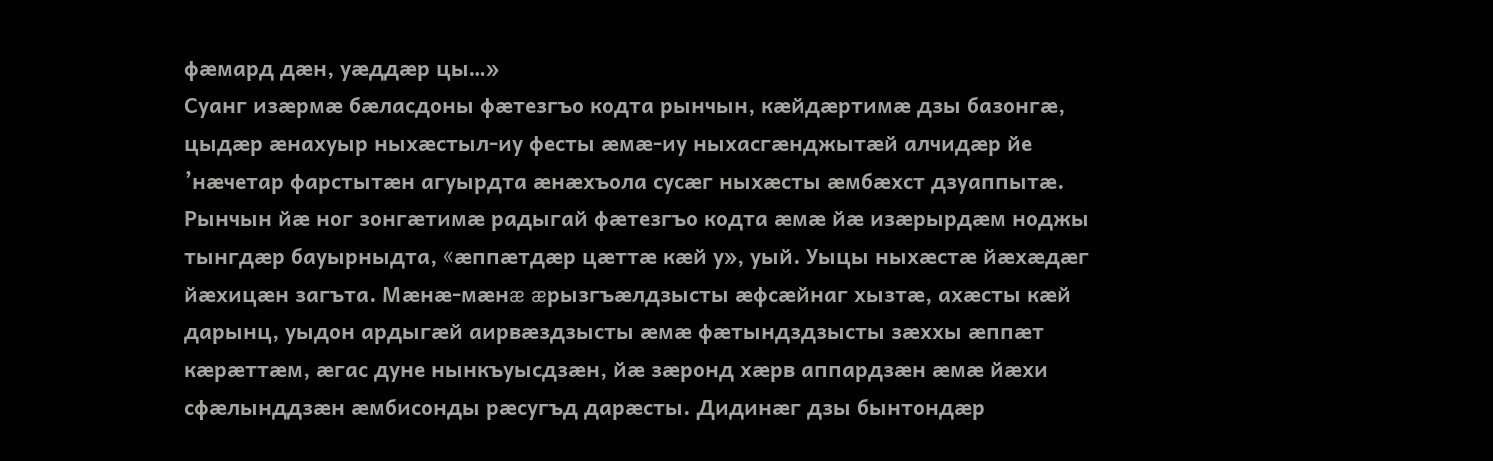фæмард дæн, уæддæр цы…»
Суанг изæрмæ бæласдоны фæтезгъо кодта рынчын, кæйдæртимæ дзы базонгæ, цыдæр æнахуыр ныхæстыл-иу фесты æмæ-иу ныхасгæнджытæй алчидæр йе ’нæчетар фарстытæн агуырдта æнæхъола сусæг ныхæсты æмбæхст дзуаппытæ. Рынчын йæ ног зонгæтимæ радыгай фæтезгъо кодта æмæ йæ изæрырдæм ноджы тынгдæр бауырныдта, «æппæтдæр цæттæ кæй у», уый. Уыцы ныхæстæ йæхæдæг йæхицæн загъта. Мæнæ-мæнæ æрызгъæлдзысты æфсæйнаг хызтæ, ахæсты кæй дарынц, уыдон ардыгæй аирвæздзысты æмæ фæтындздзысты зæххы æппæт кæрæттæм, æгас дуне нынкъуысдзæн, йæ зæронд хæрв аппардзæн æмæ йæхи сфæлынддзæн æмбисонды рæсугъд дарæсты. Дидинæг дзы бынтондæр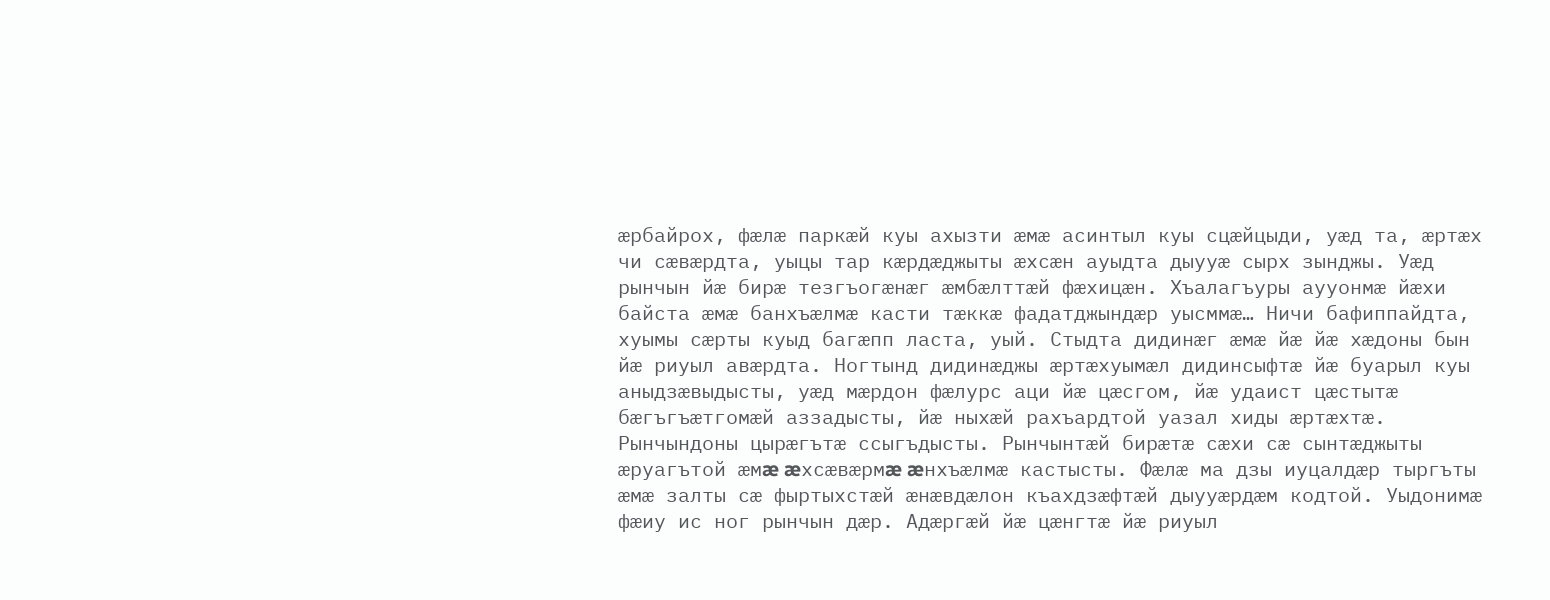æрбайрох, фæлæ паркæй куы ахызти æмæ асинтыл куы сцæйцыди, уæд та, æртæх чи сæвæрдта, уыцы тар кæрдæджыты æхсæн ауыдта дыууæ сырх зынджы. Уæд рынчын йæ бирæ тезгъогæнæг æмбæлттæй фæхицæн. Хъалагъуры аууонмæ йæхи байста æмæ банхъæлмæ касти тæккæ фадатджындæр уысммæ… Ничи бафиппайдта, хуымы сæрты куыд багæпп ласта, уый. Стыдта дидинæг æмæ йæ йæ хæдоны бын йæ риуыл авæрдта. Ногтынд дидинæджы æртæхуымæл дидинсыфтæ йæ буарыл куы аныдзæвыдысты, уæд мæрдон фæлурс аци йæ цæсгом, йæ удаист цæстытæ бæгъгъæтгомæй аззадысты, йæ ныхæй рахъардтой уазал хиды æртæхтæ.
Рынчындоны цырæгътæ ссыгъдысты. Рынчынтæй бирæтæ сæхи сæ сынтæджыты æруагътой æмæ æхсæвæрмæ æнхъæлмæ кастысты. Фæлæ ма дзы иуцалдæр тыргъты æмæ залты сæ фыртыхстæй æнæвдæлон къахдзæфтæй дыууæрдæм кодтой. Уыдонимæ фæиу ис ног рынчын дæр. Адæргæй йæ цæнгтæ йæ риуыл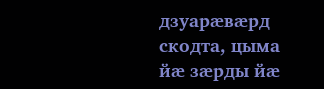дзуарæвæрд скодта, цыма йæ зæрды йæ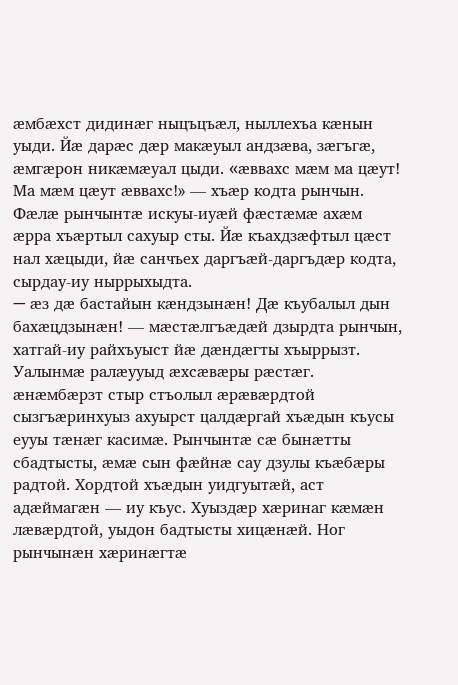æмбæхст дидинæг ныцъцъæл, ныллехъа кæнын уыди. Йæ дарæс дæр макæуыл андзæва, зæгъгæ, æмгæрон никæмæуал цыди. «æввахс мæм ма цæут! Ма мæм цæут æввахс!» — хъæр кодта рынчын. Фæлæ рынчынтæ искуы-иуæй фæстæмæ ахæм æрра хъæртыл сахуыр сты. Йæ къахдзæфтыл цæст нал хæцыди, йæ санчъех даргъæй-даргъдæр кодта, сырдау-иу ныррыхыдта.
— æз дæ бастайын кæндзынæн! Дæ къубалыл дын бахæцдзынæн! — мæстæлгъæдæй дзырдта рынчын, хатгай-иу райхъуыст йæ дæндæгты хъыррызт.
Уалынмæ ралæууыд æхсæвæры рæстæг. æнæмбæрзт стыр стъолыл æрæвæрдтой сызгъæринхуыз ахуырст цалдæргай хъæдын къусы еууы тæнæг касимæ. Рынчынтæ сæ бынæтты сбадтысты, æмæ сын фæйнæ сау дзулы къæбæры радтой. Хордтой хъæдын уидгуытæй, аст адæймагæн — иу къус. Хуыздæр хæринаг кæмæн лæвæрдтой, уыдон бадтысты хицæнæй. Ног рынчынæн хæринæгтæ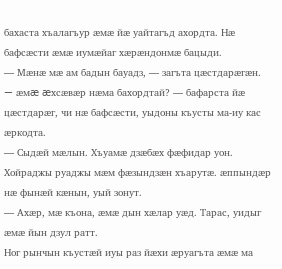бахаста хъалагъур æмæ йæ уайтагъд ахордта. Нæ бафсæсти æмæ иумæйаг хæрæндонмæ бацыди.
— Мæнæ мæ ам бадын бауадз, — загъта цæстдарæгæн.
— æмæ æхсæвæр нæма бахордтай? — бафарста йæ цæстдарæг, чи нæ бафсæсти, уыдоны къусты ма-иу кас æркодта.
— Сыдæй мæлын. Хъуамæ дзæбæх фæфидар уон. Хойраджы руаджы мæм фæзындзæн хъарутæ. æппындæр нæ фынæй кæнын, уый зонут.
— Ахæр, мæ къона, æмæ дын хæлар уæд. Тарас, уидыг æмæ йын дзул ратт.
Ног рынчын къустæй иуы раз йæхи æруагъта æмæ ма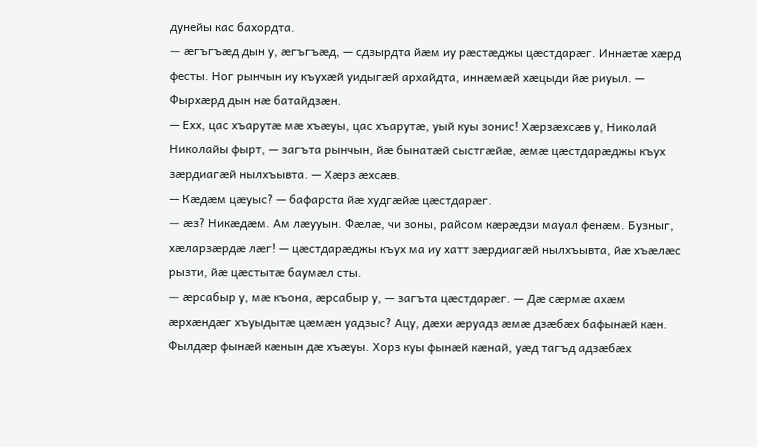дунейы кас бахордта.
— æгъгъæд дын у, æгъгъæд, — сдзырдта йæм иу рæстæджы цæстдарæг. Иннæтæ хæрд фесты. Ног рынчын иу къухæй уидыгæй архайдта, иннæмæй хæцыди йæ риуыл. — Фырхæрд дын нæ батайдзæн.
— Ехх, цас хъарутæ мæ хъæуы, цас хъарутæ, уый куы зонис! Хæрзæхсæв у, Николай  Николайы фырт, — загъта рынчын, йæ бынатæй сыстгæйæ, æмæ цæстдарæджы къух зæрдиагæй нылхъывта. — Хæрз æхсæв.
— Кæдæм цæуыс? — бафарста йæ худгæйæ цæстдарæг.
— æз? Никæдæм. Ам лæууын. Фæлæ, чи зоны, райсом кæрæдзи мауал фенæм. Бузныг, хæларзæрдæ лæг! — цæстдарæджы къух ма иу хатт зæрдиагæй нылхъывта, йæ хъæлæс рызти, йæ цæстытæ баумæл сты.
— æрсабыр у, мæ къона, æрсабыр у, — загъта цæстдарæг. — Дæ сæрмæ ахæм æрхæндæг хъуыдытæ цæмæн уадзыс? Ацу, дæхи æруадз æмæ дзæбæх бафынæй кæн. Фылдæр фынæй кæнын дæ хъæуы. Хорз куы фынæй кæнай, уæд тагъд адзæбæх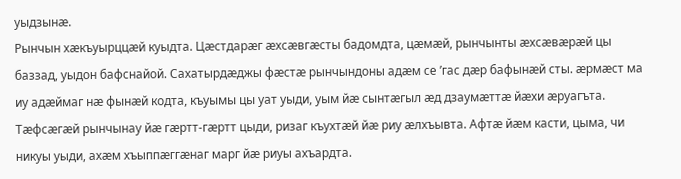уыдзынæ.
Рынчын хæкъуырццæй куыдта. Цæстдарæг æхсæвгæсты бадомдта, цæмæй, рынчынты æхсæвæрæй цы баззад, уыдон бафснайой. Сахатырдæджы фæстæ рынчындоны адæм се ’гас дæр бафынæй сты. æрмæст ма иу адæймаг нæ фынæй кодта, къуымы цы уат уыди, уым йæ сынтæгыл æд дзаумæттæ йæхи æруагъта. Тæфсæгæй рынчынау йæ гæртт-гæртт цыди, ризаг къухтæй йæ риу æлхъывта. Афтæ йæм касти, цыма, чи никуы уыди, ахæм хъыппæггæнаг марг йæ риуы ахъардта.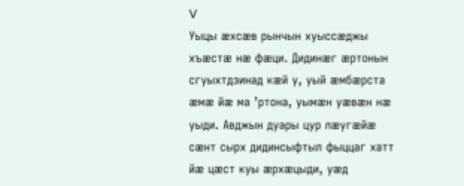V
Уыцы æхсæв рынчын хуыссæджы хъæстæ нæ фæци. Дидинæг æртонын сгуыхтдзинад кæй у, уый æмбæрста æмæ йæ ма ’ртона, уымæн уæвæн нæ уыди. Авджын дуары цур лæугæйæ сæнт сырх дидинсыфтыл фыццаг хатт йæ цæст куы æрхæцыди, уæд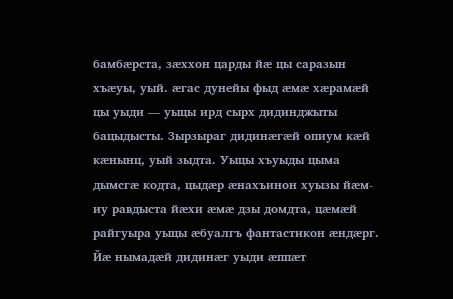бамбæрста, зæххон царды йæ цы саразын хъæуы, уый. æгас дунейы фыд æмæ хæрамæй цы уыди — уыцы ирд сырх дидинджыты бацыдысты. Зырзыраг дидинæгæй опиум кæй кæнынц, уый зыдта. Уыцы хъуыды цыма дымсгæ кодта, цыдæр æнахъинон хуызы йæм-иу равдыста йæхи æмæ дзы домдта, цæмæй райгуыра уыцы æбуалгъ фантастикон æндæрг. Йæ нымадæй дидинæг уыди æппæт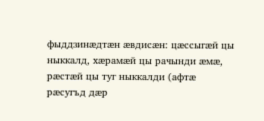фыддзинæдтæн æвдисæн: цæссыгæй цы ныккалд, хæрамæй цы рачынди æмæ, рæстæй цы туг ныккалди (афтæ рæсугъд дæр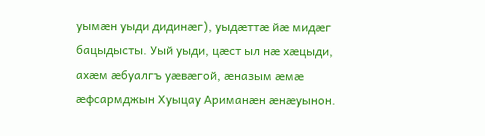уымæн уыди дидинæг), уыдæттæ йæ мидæг бацыдысты. Уый уыди, цæст ыл нæ хæцыди, ахæм æбуалгъ уæвæгой, æназым æмæ æфсармджын Хуыцау Ариманæн æнæуынон.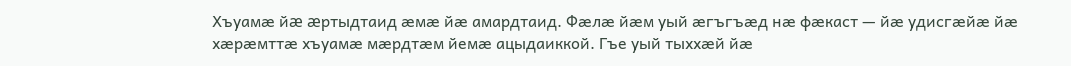Хъуамæ йæ æртыдтаид æмæ йæ амардтаид. Фæлæ йæм уый æгъгъæд нæ фæкаст — йæ удисгæйæ йæ хæрæмттæ хъуамæ мæрдтæм йемæ ацыдаиккой. Гъе уый тыххæй йæ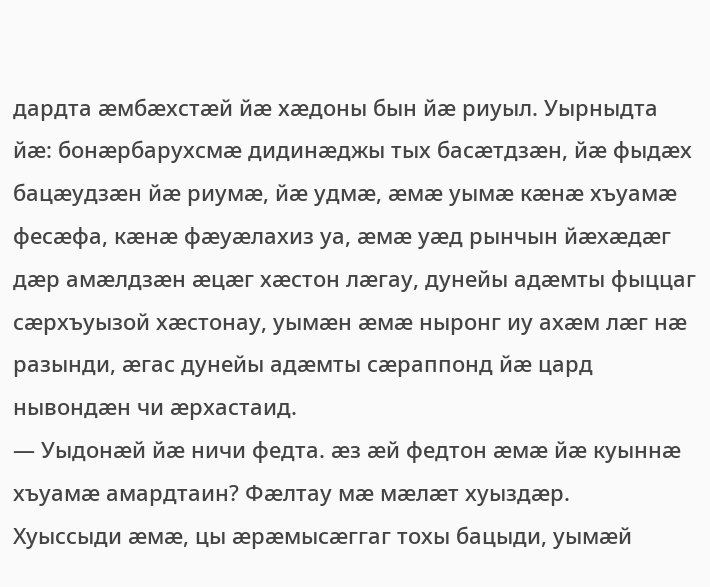дардта æмбæхстæй йæ хæдоны бын йæ риуыл. Уырныдта йæ: бонæрбарухсмæ дидинæджы тых басæтдзæн, йæ фыдæх бацæудзæн йæ риумæ, йæ удмæ, æмæ уымæ кæнæ хъуамæ фесæфа, кæнæ фæуæлахиз уа, æмæ уæд рынчын йæхæдæг дæр амæлдзæн æцæг хæстон лæгау, дунейы адæмты фыццаг сæрхъуызой хæстонау, уымæн æмæ ныронг иу ахæм лæг нæ разынди, æгас дунейы адæмты сæраппонд йæ цард нывондæн чи æрхастаид.
— Уыдонæй йæ ничи федта. æз æй федтон æмæ йæ куыннæ хъуамæ амардтаин? Фæлтау мæ мæлæт хуыздæр.
Хуыссыди æмæ, цы æрæмысæггаг тохы бацыди, уымæй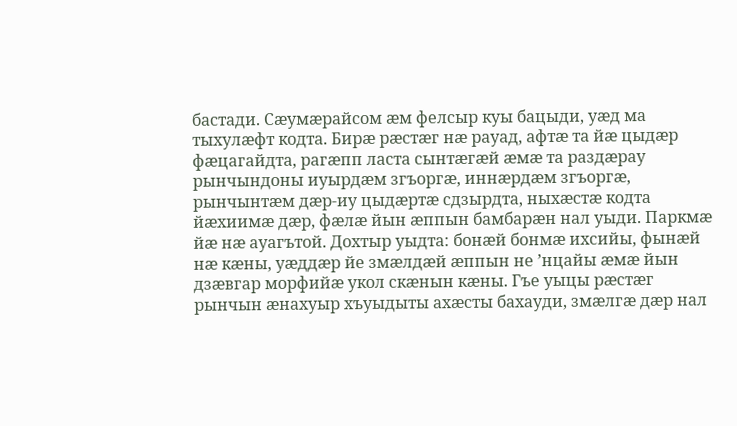бастади. Сæумæрайсом æм фелсыр куы бацыди, уæд ма тыхулæфт кодта. Бирæ рæстæг нæ рауад, афтæ та йæ цыдæр фæцагайдта, рагæпп ласта сынтæгæй æмæ та раздæрау рынчындоны иуырдæм згъоргæ, иннæрдæм згъоргæ, рынчынтæм дæр-иу цыдæртæ сдзырдта, ныхæстæ кодта йæхиимæ дæр, фæлæ йын æппын бамбарæн нал уыди. Паркмæ йæ нæ ауагътой. Дохтыр уыдта: бонæй бонмæ ихсийы, фынæй нæ кæны, уæддæр йе змæлдæй æппын не ’нцайы æмæ йын дзæвгар морфийæ укол скæнын кæны. Гъе уыцы рæстæг рынчын æнахуыр хъуыдыты ахæсты бахауди, змæлгæ дæр нал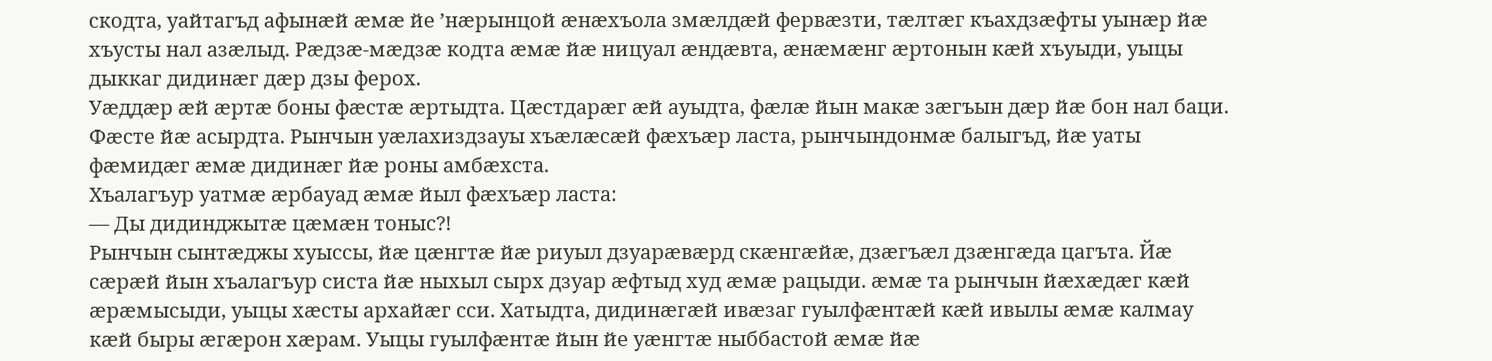скодта, уайтагъд афынæй æмæ йе ’нæрынцой æнæхъола змæлдæй фервæзти, тæлтæг къахдзæфты уынæр йæ хъусты нал азæлыд. Рæдзæ-мæдзæ кодта æмæ йæ ницуал æндæвта, æнæмæнг æртонын кæй хъуыди, уыцы дыккаг дидинæг дæр дзы ферох.
Уæддæр æй æртæ боны фæстæ æртыдта. Цæстдарæг æй ауыдта, фæлæ йын макæ зæгъын дæр йæ бон нал баци. Фæсте йæ асырдта. Рынчын уæлахиздзауы хъæлæсæй фæхъæр ласта, рынчындонмæ балыгъд, йæ уаты фæмидæг æмæ дидинæг йæ роны амбæхста.
Хъалагъур уатмæ æрбауад æмæ йыл фæхъæр ласта:
— Ды дидинджытæ цæмæн тоныс?!
Рынчын сынтæджы хуыссы, йæ цæнгтæ йæ риуыл дзуарæвæрд скæнгæйæ, дзæгъæл дзæнгæда цагъта. Йæ сæрæй йын хъалагъур систа йæ ныхыл сырх дзуар æфтыд худ æмæ рацыди. æмæ та рынчын йæхæдæг кæй æрæмысыди, уыцы хæсты архайæг сси. Хатыдта, дидинæгæй ивæзаг гуылфæнтæй кæй ивылы æмæ калмау кæй быры æгæрон хæрам. Уыцы гуылфæнтæ йын йе уæнгтæ ныббастой æмæ йæ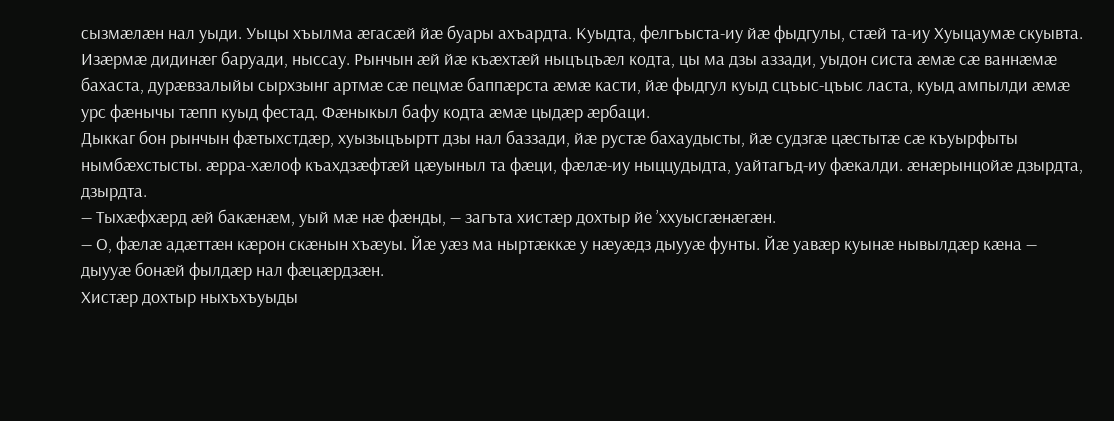сызмæлæн нал уыди. Уыцы хъылма æгасæй йæ буары ахъардта. Куыдта, фелгъыста-иу йæ фыдгулы, стæй та-иу Хуыцаумæ скуывта. Изæрмæ дидинæг баруади, ныссау. Рынчын æй йæ къæхтæй ныцъцъæл кодта, цы ма дзы аззади, уыдон систа æмæ сæ ваннæмæ бахаста, дурæвзалыйы сырхзынг артмæ сæ пецмæ баппæрста æмæ касти, йæ фыдгул куыд сцъыс-цъыс ласта, куыд ампылди æмæ урс фæнычы тæпп куыд фестад. Фæныкыл бафу кодта æмæ цыдæр æрбаци.
Дыккаг бон рынчын фæтыхстдæр, хуызыцъыртт дзы нал баззади, йæ рустæ бахаудысты, йæ судзгæ цæстытæ сæ къуырфыты нымбæхстысты. æрра-хæлоф къахдзæфтæй цæуыныл та фæци, фæлæ-иу ныццудыдта, уайтагъд-иу фæкалди. æнæрынцойæ дзырдта, дзырдта.
— Тыхæфхæрд æй бакæнæм, уый мæ нæ фæнды, — загъта хистæр дохтыр йе ’ххуысгæнæгæн.
— О, фæлæ адæттæн кæрон скæнын хъæуы. Йæ уæз ма ныртæккæ у нæуæдз дыууæ фунты. Йæ уавæр куынæ нывылдæр кæна — дыууæ бонæй фылдæр нал фæцæрдзæн.
Хистæр дохтыр ныхъхъуыды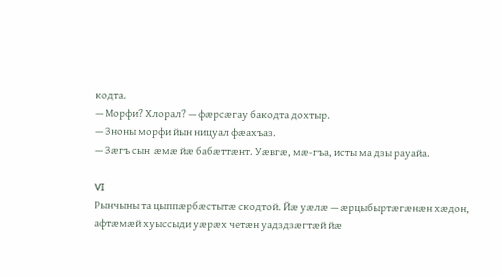кодта.
— Морфи? Хлорал? — фæрсæгау бакодта дохтыр.
— Зноны морфи йын ницуал фæахъаз.
— Зæгъ сын  æмæ йæ бабæттæнт. Уæвгæ, мæ-гъа, исты ма дзы рауайа.

VI
Рынчыны та цыппæрбæстытæ скодтой. Йæ уæлæ — æрцыбыртæгæнæн хæдон, афтæмæй хуыссыди уæрæх четæн уадздзæгтæй йæ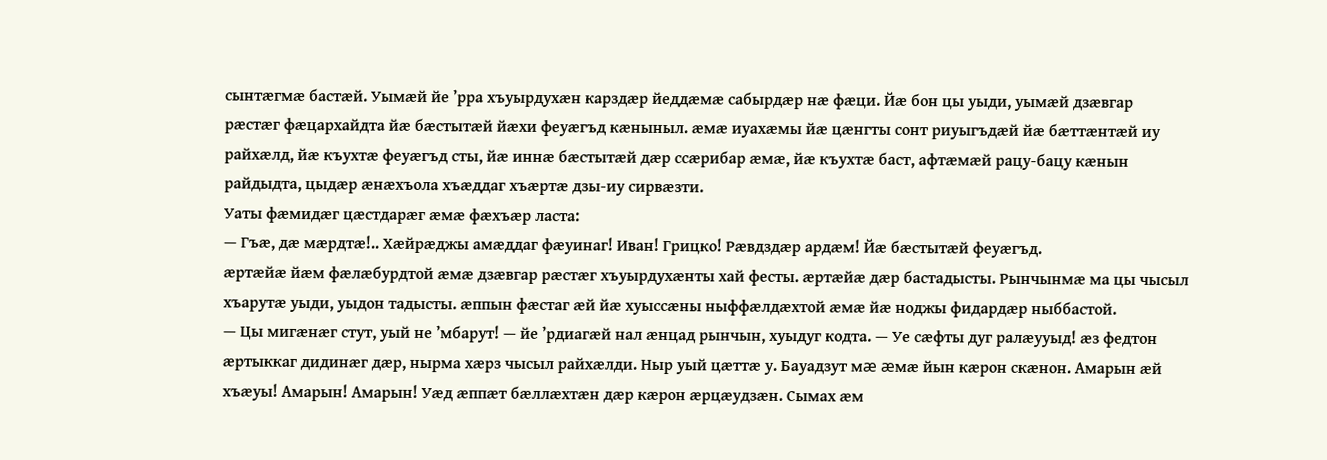сынтæгмæ бастæй. Уымæй йе ’рра хъуырдухæн карздæр йеддæмæ сабырдæр нæ фæци. Йæ бон цы уыди, уымæй дзæвгар рæстæг фæцархайдта йæ бæстытæй йæхи феуæгъд кæныныл. æмæ иуахæмы йæ цæнгты сонт риуыгъдæй йæ бæттæнтæй иу райхæлд, йæ къухтæ феуæгъд сты, йæ иннæ бæстытæй дæр ссæрибар æмæ, йæ къухтæ баст, афтæмæй рацу-бацу кæнын райдыдта, цыдæр æнæхъола хъæддаг хъæртæ дзы-иу сирвæзти.
Уаты фæмидæг цæстдарæг æмæ фæхъæр ласта:
— Гъæ, дæ мæрдтæ!.. Хæйрæджы амæддаг фæуинаг! Иван! Грицко! Рæвдздæр ардæм! Йæ бæстытæй феуæгъд.
æртæйæ йæм фæлæбурдтой æмæ дзæвгар рæстæг хъуырдухæнты хай фесты. æртæйæ дæр бастадысты. Рынчынмæ ма цы чысыл хъарутæ уыди, уыдон тадысты. æппын фæстаг æй йæ хуыссæны ныффæлдæхтой æмæ йæ ноджы фидардæр ныббастой.
— Цы мигæнæг стут, уый не ’мбарут! — йе ’рдиагæй нал æнцад рынчын, хуыдуг кодта. — Уе сæфты дуг ралæууыд! æз федтон æртыккаг дидинæг дæр, нырма хæрз чысыл райхæлди. Ныр уый цæттæ у. Бауадзут мæ æмæ йын кæрон скæнон. Амарын æй хъæуы! Амарын! Амарын! Уæд æппæт бæллæхтæн дæр кæрон æрцæудзæн. Сымах æм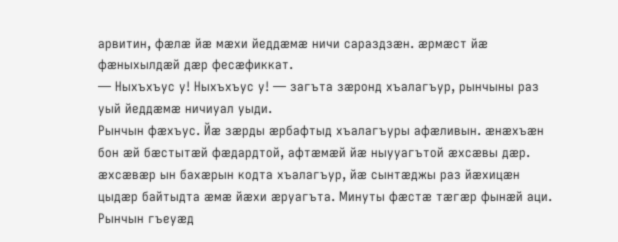арвитин, фæлæ йæ мæхи йеддæмæ ничи сараздзæн. æрмæст йæ фæныхылдæй дæр фесæфиккат.
— Ныхъхъус у! Ныхъхъус у! — загъта зæронд хъалагъур, рынчыны раз уый йеддæмæ ничиуал уыди.
Рынчын фæхъус. Йæ зæрды æрбафтыд хъалагъуры афæливын. æнæхъæн бон æй бæстытæй фæдардтой, афтæмæй йæ ныууагътой æхсæвы дæр. æхсæвæр ын бахæрын кодта хъалагъур, йæ сынтæджы раз йæхицæн цыдæр байтыдта æмæ йæхи æруагъта. Минуты фæстæ тæгæр фынæй аци. Рынчын гъеуæд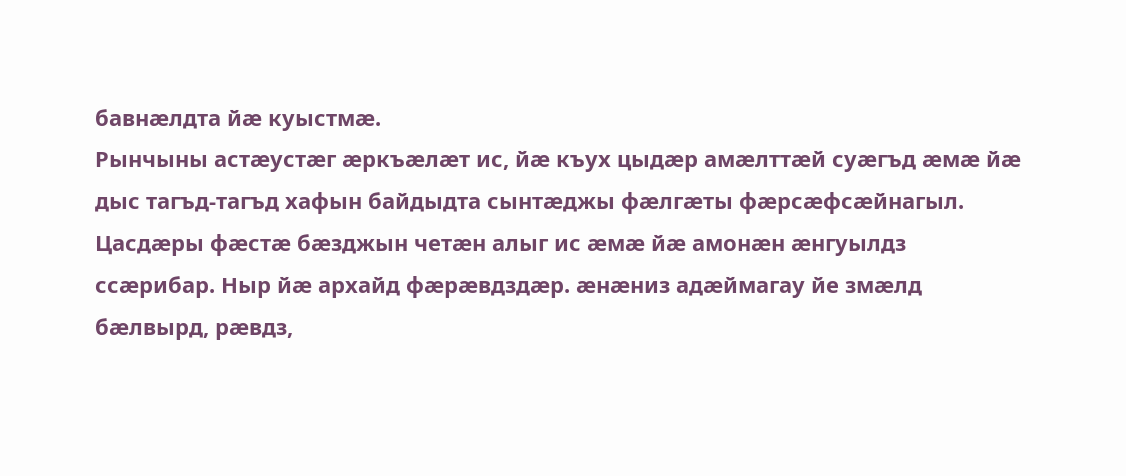бавнæлдта йæ куыстмæ.
Рынчыны астæустæг æркъæлæт ис, йæ къух цыдæр амæлттæй суæгъд æмæ йæ дыс тагъд-тагъд хафын байдыдта сынтæджы фæлгæты фæрсæфсæйнагыл. Цасдæры фæстæ бæзджын четæн алыг ис æмæ йæ амонæн æнгуылдз ссæрибар. Ныр йæ архайд фæрæвдздæр. æнæниз адæймагау йе змæлд бæлвырд, рæвдз,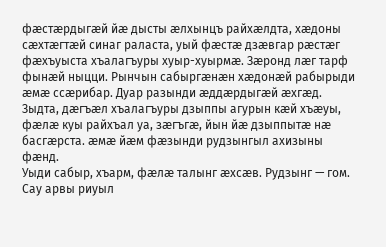фæстæрдыгæй йæ дысты æлхынцъ райхæлдта, хæдоны сæхтæгтæй синаг раласта, уый фæстæ дзæвгар рæстæг фæхъуыста хъалагъуры хуыр-хуырмæ. Зæронд лæг тарф фынæй ныцци. Рынчын сабыргæнæн хæдонæй рабырыди æмæ ссæрибар. Дуар разынди æддæрдыгæй æхгæд. Зыдта, дæгъæл хъалагъуры дзыппы агурын кæй хъæуы, фæлæ куы райхъал уа, зæгъгæ, йын йæ дзыппытæ нæ басгæрста. æмæ йæм фæзынди рудзынгыл ахизыны фæнд.
Уыди сабыр, хъарм, фæлæ талынг æхсæв. Рудзынг — гом. Сау арвы риуыл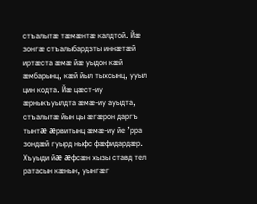стъалытæ тæмæнтæ калдтой. Йæ зонгæ стъалыбардзты иннæтæй иртæста æмæ йæ уыдон кæй æмбарынц, кæй йыл тыхсынц, ууыл цин кодта. Йæ цæст-иу æрныкъуылдта æмæ-иу ауыдта, стъалытæ йын цы æгæрон даргъ тынтæ æрвитынц æмæ-иу йе ’рра зондæй гуырд ныфс фæфидардæр. Хъуыди йæ æфсæн хызы ставд тел ратасын кæнын, уынгæг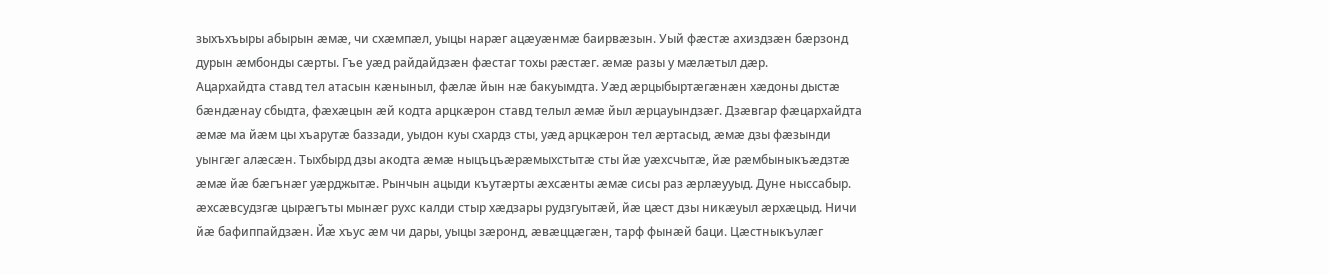зыхъхъыры абырын æмæ, чи схæмпæл, уыцы нарæг ацæуæнмæ баирвæзын. Уый фæстæ ахиздзæн бæрзонд дурын æмбонды сæрты. Гъе уæд райдайдзæн фæстаг тохы рæстæг. æмæ разы у мæлæтыл дæр.
Ацархайдта ставд тел атасын кæныныл, фæлæ йын нæ бакуымдта. Уæд æрцыбыртæгæнæн хæдоны дыстæ бæндæнау сбыдта, фæхæцын æй кодта арцкæрон ставд телыл æмæ йыл æрцауындзæг. Дзæвгар фæцархайдта æмæ ма йæм цы хъарутæ баззади, уыдон куы схардз сты, уæд арцкæрон тел æртасыд, æмæ дзы фæзынди уынгæг алæсæн. Тыхбырд дзы акодта æмæ ныцъцъæрæмыхстытæ сты йæ уæхсчытæ, йæ рæмбыныкъæдзтæ æмæ йæ бæгънæг уæрджытæ. Рынчын ацыди къутæрты æхсæнты æмæ сисы раз æрлæууыд. Дуне ныссабыр. æхсæвсудзгæ цырæгъты мынæг рухс калди стыр хæдзары рудзгуытæй, йæ цæст дзы никæуыл æрхæцыд. Ничи йæ бафиппайдзæн. Йæ хъус æм чи дары, уыцы зæронд, æвæццæгæн, тарф фынæй баци. Цæстныкъулæг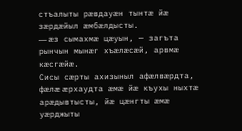стъалыты рæвдауæн тынтæ йæ зæрдæйыл æмбæлдысты.
— æз сымахмæ цæуын, — загъта рынчын мынæг хъæлæсæй, арвмæ кæсгæйæ.
Сисы сæрты ахизыныл афæлвæрдта, фæлæ æрхаудта æмæ йæ къухы ныхтæ арæдывтысты, йæ цæнгты æмæ уæрджыты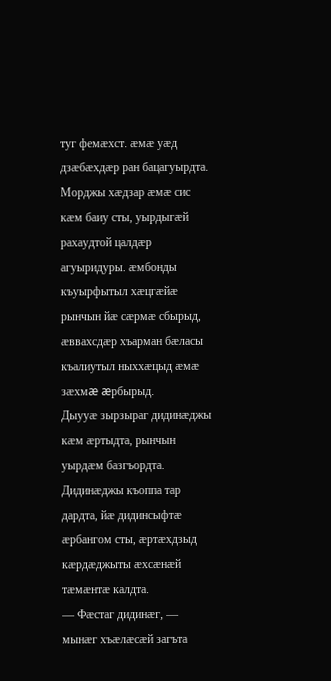туг фемæхст. æмæ уæд дзæбæхдæр ран бацагуырдта. Морджы хæдзар æмæ сис кæм баиу сты, уырдыгæй рахаудтой цалдæр агуыридуры. æмбонды къуырфытыл хæцгæйæ рынчын йæ сæрмæ сбырыд, æввахсдæр хъарман бæласы къалиутыл ныххæцыд æмæ зæхмæ æрбырыд.
Дыууæ зырзыраг дидинæджы кæм æртыдта, рынчын уырдæм базгъордта. Дидинæджы къоппа тар дардта, йæ дидинсыфтæ æрбангом сты, æртæхдзыд кæрдæджыты æхсæнæй тæмæнтæ калдта.
— Фæстаг дидинæг, — мынæг хъæлæсæй загъта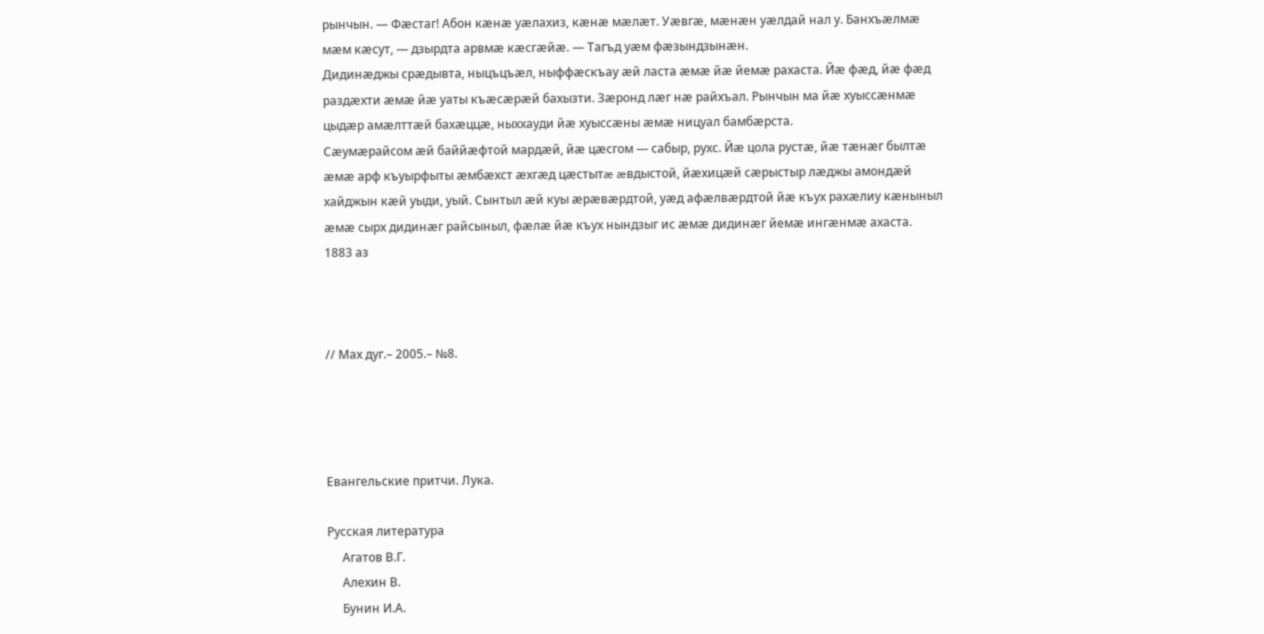рынчын. — Фæстаг! Абон кæнæ уæлахиз, кæнæ мæлæт. Уæвгæ, мæнæн уæлдай нал у. Банхъæлмæ мæм кæсут, — дзырдта арвмæ кæсгæйæ. — Тагъд уæм фæзындзынæн.
Дидинæджы срæдывта, ныцъцъæл, ныффæскъау æй ласта æмæ йæ йемæ рахаста. Йæ фæд, йæ фæд раздæхти æмæ йæ уаты къæсæрæй бахызти. Зæронд лæг нæ райхъал. Рынчын ма йæ хуыссæнмæ цыдæр амæлттæй бахæццæ, ныххауди йæ хуыссæны æмæ ницуал бамбæрста.
Сæумæрайсом æй баййæфтой мардæй, йæ цæсгом — сабыр, рухс. Йæ цола рустæ, йæ тæнæг былтæ æмæ арф къуырфыты æмбæхст æхгæд цæстытæ æвдыстой, йæхицæй сæрыстыр лæджы амондæй хайджын кæй уыди, уый. Сынтыл æй куы æрæвæрдтой, уæд афæлвæрдтой йæ къух рахæлиу кæныныл æмæ сырх дидинæг райсыныл, фæлæ йæ къух нындзыг ис æмæ дидинæг йемæ ингæнмæ ахаста.
1883 аз



// Мах дуг.– 2005.– №8.




Евангельские притчи. Лука.

Русская литература
     Агатов В.Г.
     Алехин В.
     Бунин И.А.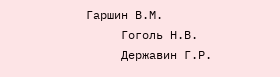Гаршин В.М.
     Гоголь Н.В.
     Державин Г.Р.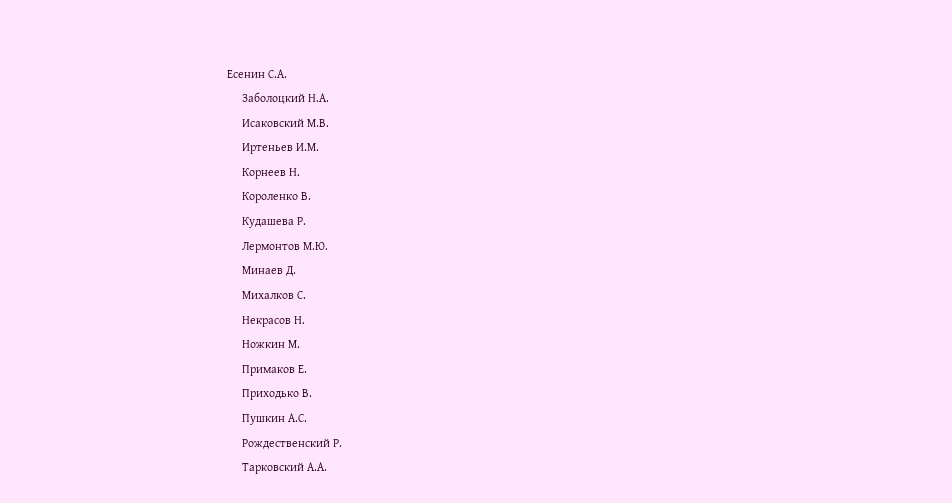Есенин С.А.
     Заболоцкий Н.А.
     Исаковский М.В.
     Иртеньев И.М.
     Корнеев Н.
     Короленко В.
     Кудашева Р.
     Лермонтов М.Ю.
     Минаев Д.
     Михалков С.
     Некрасов Н.
     Ножкин М.
     Примаков Е.
     Приходько В.
     Пушкин А.С.
     Рождественский Р.
     Тарковский А.А.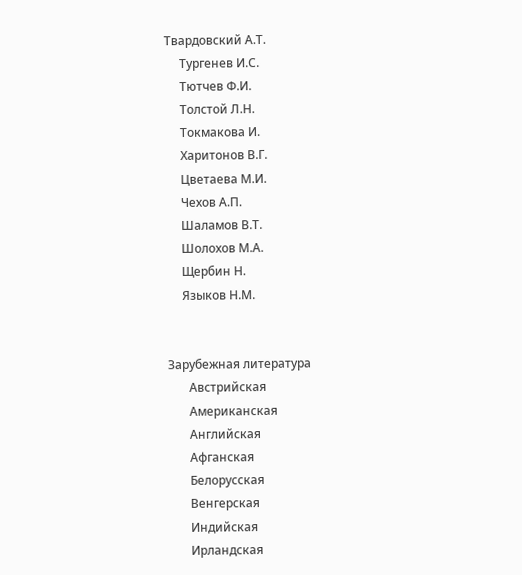Твардовский А.Т.
     Тургенев И.С.
     Тютчев Ф.И.
     Толстой Л.Н.
     Токмакова И.
     Харитонов В.Г.
     Цветаева М.И.
     Чехов А.П.
     Шаламов В.Т.
     Шолохов М.А.
     Щербин Н.
     Языков Н.М.


Зарубежная литература
       Австрийская
       Американская
       Английская
       Афганская
       Белорусская
       Венгерская
       Индийская
       Ирландская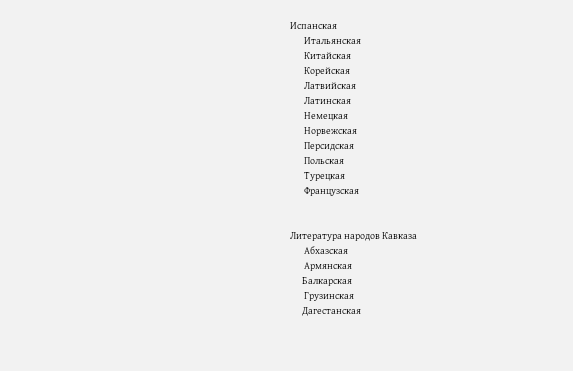Испанская
       Итальянская
       Китайская
       Корейская
       Латвийская
       Латинская
       Немецкая
       Норвежская
       Персидская
       Польская
       Турецкая
       Французская


Литература народов Кавказа
       Абхазская
       Армянская
      Балкарская
       Грузинская
      Дагестанская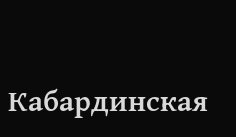Кабардинская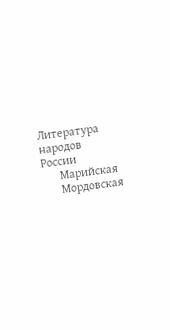Литература народов России
      Марийская
      Мордовская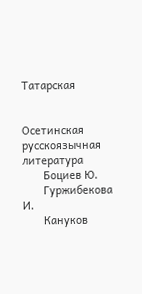Татарская


Осетинская русскоязычная литература
       Боциев Ю.
       Гуржибекова И.
       Кануков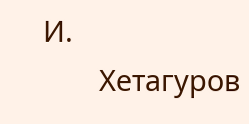И.
       Хетагуров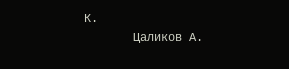К.
       Цаликов А.